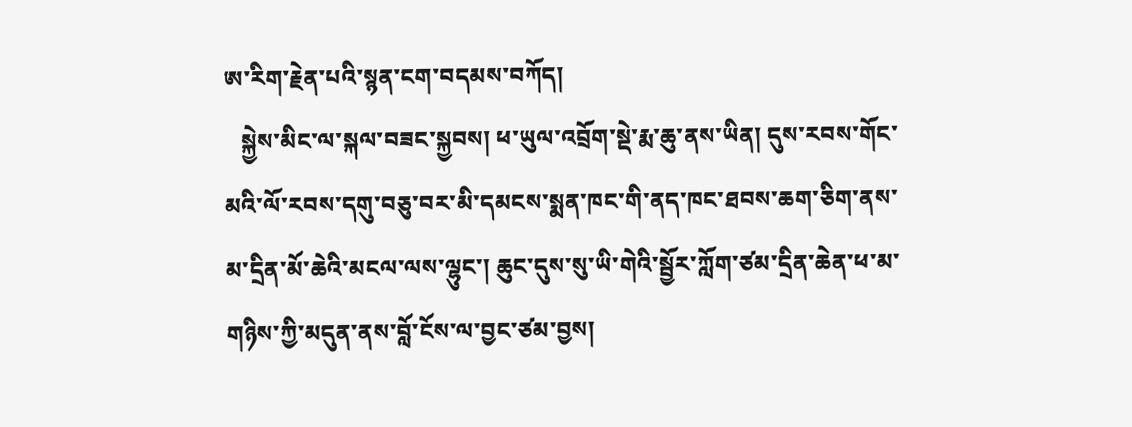ཨ་རིག་རྗེན་པའི་སྙན་ངག་བདམས་བཀོད།
   སྐྱེས་མིང་ལ་སྐལ་བཟང་སྐྱབས། ཕ་ཡུལ་འབྲོག་སྡེ་རྨ་ཆུ་ནས་ཡིན། དུས་རབས་གོང་མའི་ལོ་རབས་དགུ་བཅུ་བར་མི་དམངས་སྨན་ཁང་གི་ནད་ཁང་ཐབས་ཆག་ཅིག་ནས་མ་དྲིན་མོ་ཆེའི་མངལ་ལས་ལྷུང་། ཆུང་དུས་སུ་ཡི་གེའི་སྦྱོར་ཀློག་ཙམ་དྲིན་ཆེན་ཕ་མ་གཉིས་ཀྱི་མདུན་ནས་བློ་ངོས་ལ་བྱང་ཙམ་བྱས།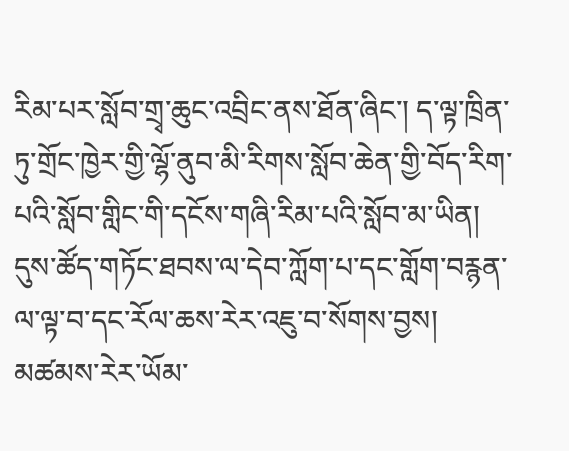རིམ་པར་སློབ་གྲྭ་ཆུང་འབྲིང་ནས་ཐོན་ཞིང་། ད་ལྟ་ཁྲིན་ཏུ་གྲོང་ཁྱེར་གྱི་ལྷོ་ནུབ་མི་རིགས་སློབ་ཆེན་གྱི་བོད་རིག་པའི་སློབ་གླིང་གི་དངོས་གཞི་རིམ་པའི་སློབ་མ་ཡིན། དུས་ཚོད་གཏོང་ཐབས་ལ་དེབ་ཀློག་པ་དང་གློག་བརྙན་ལ་ལྟ་བ་དང་རོལ་ཆས་རེར་འཇུ་བ་སོགས་བྱས། མཚམས་རེར་ཡོམ་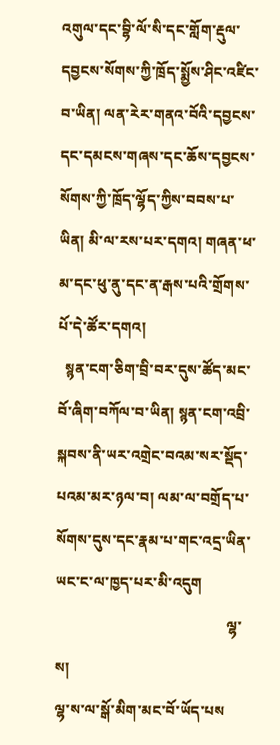འགུལ་དང་བྷི་ལོ་སི་དང་གློག་རྡུལ་དབྱངས་སོགས་ཀྱི་ཁྲོད་སྨྱོས་ཤིང་འཛིང་བ་ཡིན། ལན་རེར་གནའ་བོའི་དབྱངས་དང་དམངས་གཞས་དང་ཆོས་དབྱངས་སོགས་ཀྱི་ཁྲོད་ལྷོད་ཀྱིས་བབས་པ་ཡིན། མི་ལ་རས་པར་དགའ། གཞན་ཕ་མ་དང་ཕུ་ནུ་དང་ན་རྒས་པའི་གྲོགས་པོ་དེ་ཚོར་དགའ།
  སྙན་ངག་ཅིག་བྲི་བར་དུས་ཚོད་མང་བོ་ཞིག་བཀོལ་བ་ཡིན། སྙན་ངག་འབྲི་སྐབས་ནི་ཡར་འགྲེང་བའམ་སར་སྡོད་པའམ་མར་ཉལ་བ། ལམ་ལ་བགྲོད་པ་སོགས་དུས་དང་རྣམ་པ་གང་འདྲ་ཡིན་ཡང་ང་ལ་ཁྱད་པར་མི་འདུག
                                               ལྷ་ས།
ལྷ་ས་ལ་སྒོ་མིག་མང་བོ་ཡོད་པས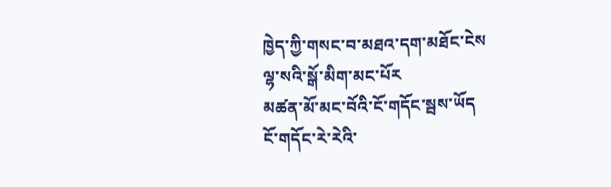ཁྱེད་ཀྱི་གསང་བ་མཐའ་དག་མཐོང་ངེས
ལྷ་སའི་སྒོ་མིག་མང་པོར
མཚན་མོ་མང་བོའི་ངོ་གདོང་སྦས་ཡོད
ངོ་གདོང་རེ་རེའི་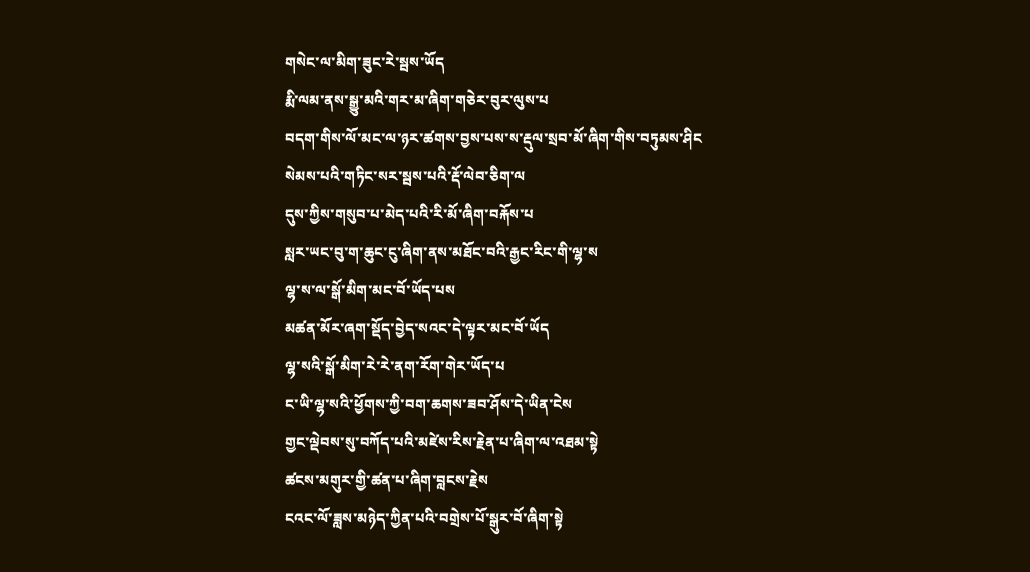གསེང་ལ་མིག་ཟུང་རེ་སྦས་ཡོད
རྨི་ལམ་ནས་སྒྱུ་མའི་གར་མ་ཞིག་གཅེར་བུར་ལུས་པ
བདག་གིས་ལོ་མང་ལ་ཉར་ཚགས་བྱས་པས་ས་རྡུལ་སྲབ་མོ་ཞིག་གིས་བཏུམས་ཤིང
སེམས་པའི་གཏིང་སར་སྦས་པའི་རྡོ་ལེབ་ཅིག་ལ
དུས་ཀྱིས་གསུབ་པ་མེད་པའི་རི་མོ་ཞིག་བརྐོས་པ
སླར་ཡང་བུ་ག་ཆུང་ངུ་ཞིག་ནས་མཐོང་བའི་རྒྱང་རིང་གི་ལྷ་ས
ལྷ་ས་ལ་སྒོ་མིག་མང་བོ་ཡོད་པས
མཚན་མོར་ཞག་སྡོད་བྱེད་སའང་དེ་ལྟར་མང་བོ་ཡོད
ལྷ་སའི་སྒོ་མིག་རེ་རེ་ནག་རོག་གེར་ཡོད་པ
ང་ཡི་ལྷ་སའི་ཕྱོགས་ཀྱི་བག་ཆགས་ཟབ་ཤོས་དེ་ཡིན་ངེས
གྱང་ལྡེབས་སུ་བཀོད་པའི་མཛེས་རིས་རྗེན་པ་ཞིག་ལ་འཐམ་སྟེ
ཚངས་མགུར་གྱི་ཚན་པ་ཞིག་བླངས་རྗེས
ངའང་ལོ་ཟླས་མཉེད་ཀྱིན་པའི་བགྲེས་པོ་སྒུར་བོ་ཞིག་སྟེ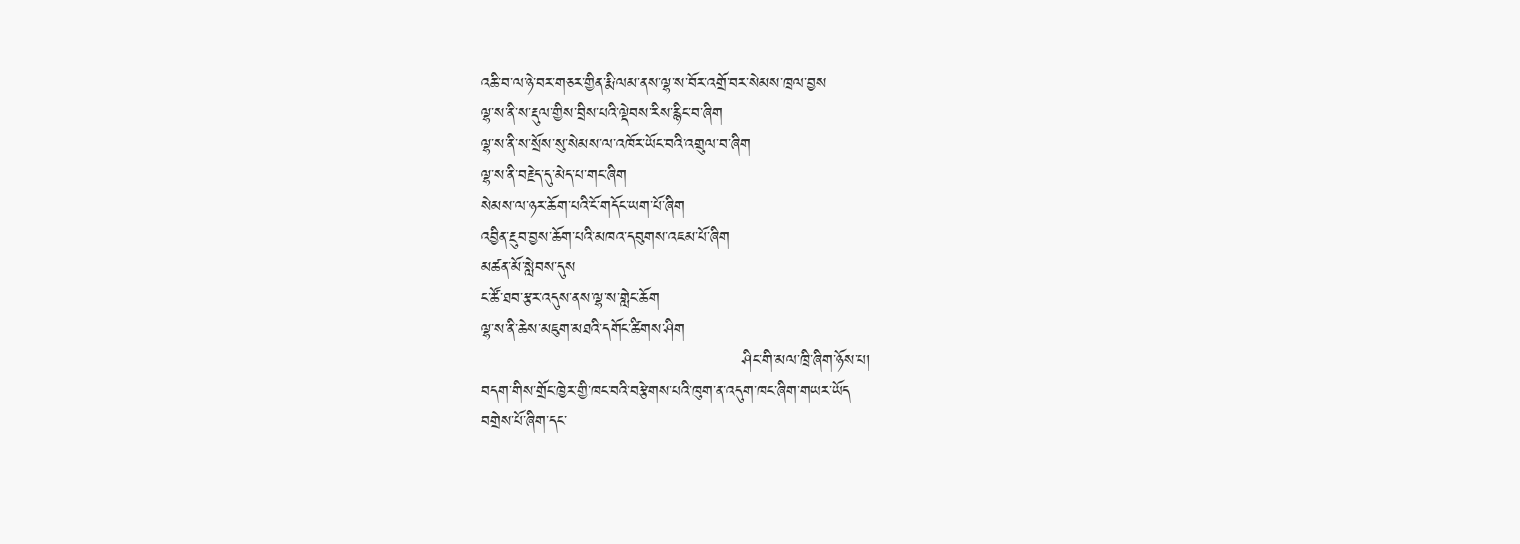འཆི་བ་ལ་ཉེ་བར་གཅར་གྱིན་རྨི་ལམ་ནས་ལྷ་ས་བོར་འགྲོ་བར་སེམས་ཁྲལ་བྱས
ལྷ་ས་ནི་ས་རྡུལ་གྱིས་བྲིས་པའི་ལྡེབས་རིས་རྙིང་བ་ཞིག
ལྷ་ས་ནི་ས་སྲོས་སུ་སེམས་ལ་འཁོར་ཡོང་བའི་འགྲུལ་བ་ཞིག
ལྷ་ས་ནི་བརྗེད་དུ་མེད་པ་གང་ཞིག
སེམས་ལ་ཉར་ཆོག་པའི་ངོ་གདོང་ཡག་པོ་ཞིག
འབྱིན་རྔུབ་བྱས་ཆོག་པའི་མཁའ་དབུགས་འཇམ་པོ་ཞིག
མཚན་མོ་སླེབས་དུས
ང་ཚོ་ཐབ་རྩར་འདུས་ནས་ལྷ་ས་གླེང་ཆོག
ལྷ་ས་ནི་ཆེས་མཇུག་མཐའི་དགོང་ཚིགས་ཤིག
                                               ཤིང་གི་མལ་ཁྲི་ཞིག་ཉོས་པ།
བདག་གིས་གྲོང་ཁྱེར་གྱི་ཁང་བའི་བརྩེགས་པའི་ཁུག་ན་འདུག་ཁང་ཞིག་གཡར་ཡོད
བགྲེས་པོ་ཞིག་དང་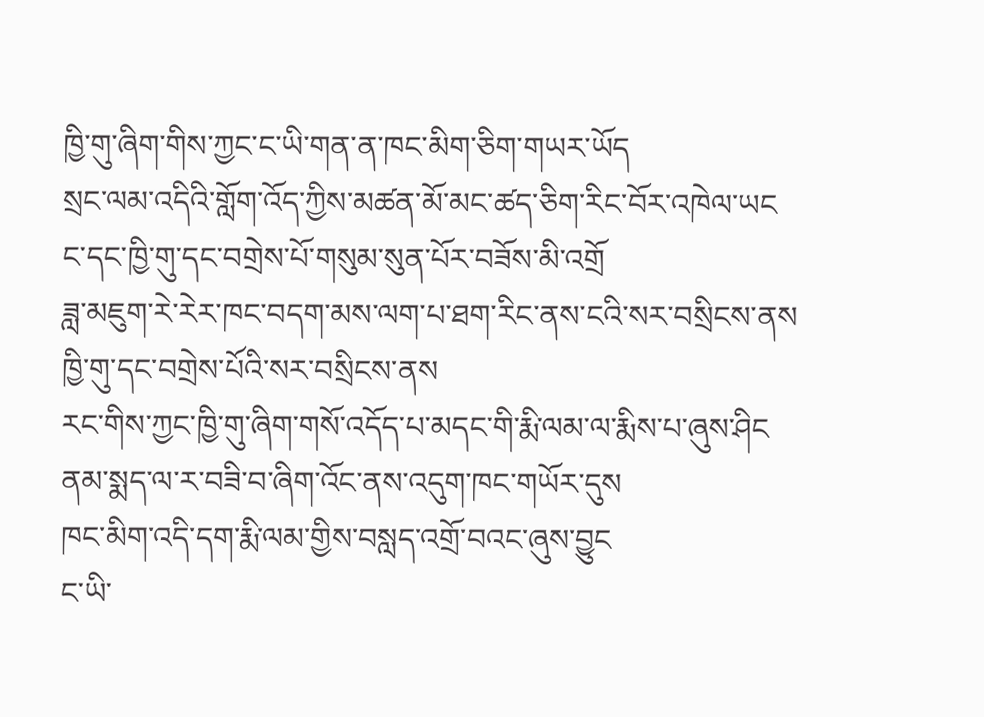ཁྱི་གུ་ཞིག་གིས་ཀྱང་ང་ཡི་གན་ན་ཁང་མིག་ཅིག་གཡར་ཡོད
སྲང་ལམ་འདིའི་གློག་འོད་ཀྱིས་མཚན་མོ་མང་ཚད་ཅིག་རིང་བོར་འཁེལ་ཡང
ང་དང་ཁྱི་གུ་དང་བགྲེས་པོ་གསུམ་སུན་པོར་བཟོས་མི་འགྲོ
ཟླ་མཇུག་རེ་རེར་ཁང་བདག་མས་ལག་པ་ཐག་རིང་ནས་ངའི་སར་བསྲིངས་ནས
ཁྱི་གུ་དང་བགྲེས་པོའི་སར་བསྲིངས་ནས
རང་གིས་ཀྱང་ཁྱི་གུ་ཞིག་གསོ་འདོད་པ་མདང་གི་རྨི་ལམ་ལ་རྨིས་པ་ཞུས་ཤིང
ནམ་སྨད་ལ་ར་བཟི་བ་ཞིག་འོང་ནས་འདུག་ཁང་གཡོར་དུས
ཁང་མིག་འདི་དག་རྨི་ལམ་གྱིས་བསླད་འགྲོ་བའང་ཞུས་བྱུང
ང་ཡི་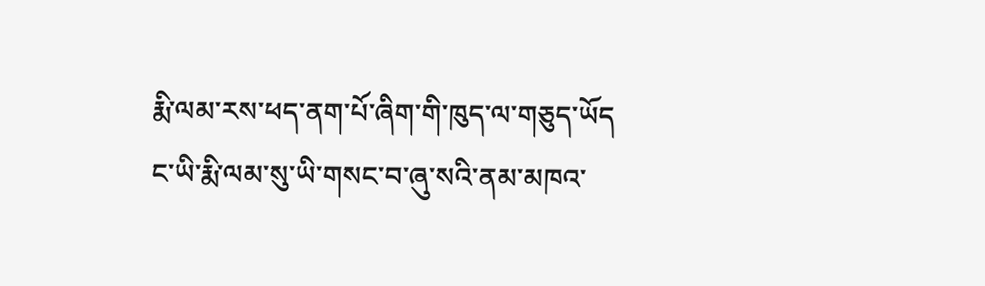རྨི་ལམ་རས་ཕད་ནག་པོ་ཞིག་གི་ཁུད་ལ་གཅུད་ཡོད
ང་ཡི་རྨི་ལམ་སུ་ཡི་གསང་བ་ཞུ་སའི་ནམ་མཁའ་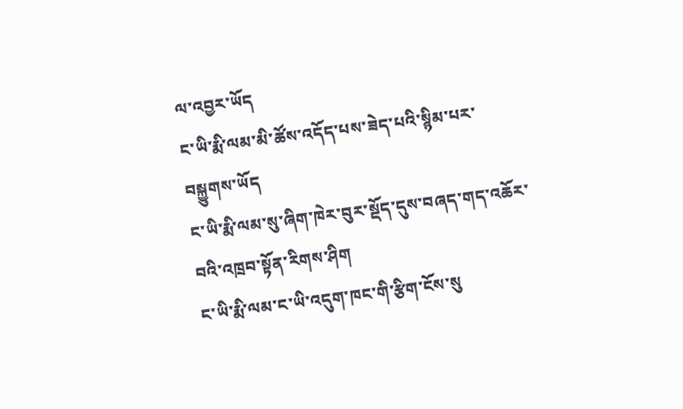ལ་འབྱར་ཡོད
ང་ཡི་རྨི་ལམ་མི་ཚོས་འདོད་པས་ཟེད་པའི་སྙིམ་པར་བསྐྱུགས་ཡོད
ང་ཡི་རྨི་ལམ་སུ་ཞིག་ཁེར་བུར་སྡོད་དུས་བཞད་གད་འཆོར་བའི་འཁྲབ་སྟོན་རིགས་ཤིག
ང་ཡི་རྨི་ལམ་ང་ཡི་འདུག་ཁང་གི་རྩིག་ངོས་སུ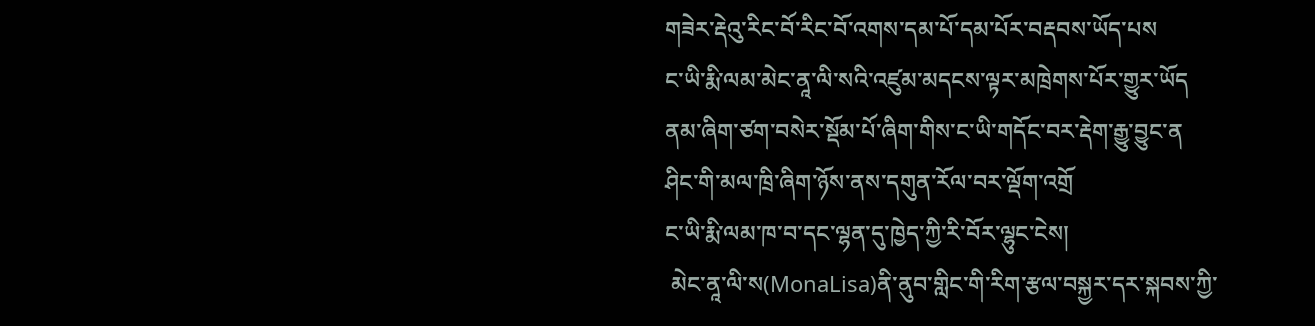གཟེར་རྡེའུ་རིང་བོ་རིང་བོ་འགས་དམ་པོ་དམ་པོར་བརྡབས་ཡོད་པས
ང་ཡི་རྨི་ལམ་མེང་ནཱ་ལི་སའི་འཛུམ་མདངས་ལྟར་མཁྲེགས་པོར་གྱུར་ཡོད
ནམ་ཞིག་ཙག་བསེར་སྡོམ་པོ་ཞིག་གིས་ང་ཡི་གདོང་བར་རྡེག་རྒྱུ་བྱུང་ན
ཤིང་གི་མལ་ཁྲི་ཞིག་ཉོས་ནས་དགུན་རོལ་བར་ལྡོག་འགྲོ
ང་ཡི་རྨི་ལམ་ཁ་བ་དང་ལྷན་དུ་ཁྱེད་ཀྱི་རི་བོར་ལྷུང་ངེས།
 མེང་ནཱ་ལི་ས(MonaLisa)ནི་ནུབ་གླིང་གི་རིག་རྩལ་བསྐྱར་དར་སྐབས་ཀྱི་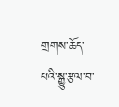གྲགས་ཆོད་པའི་སྒྱུ་རྩལ་བ་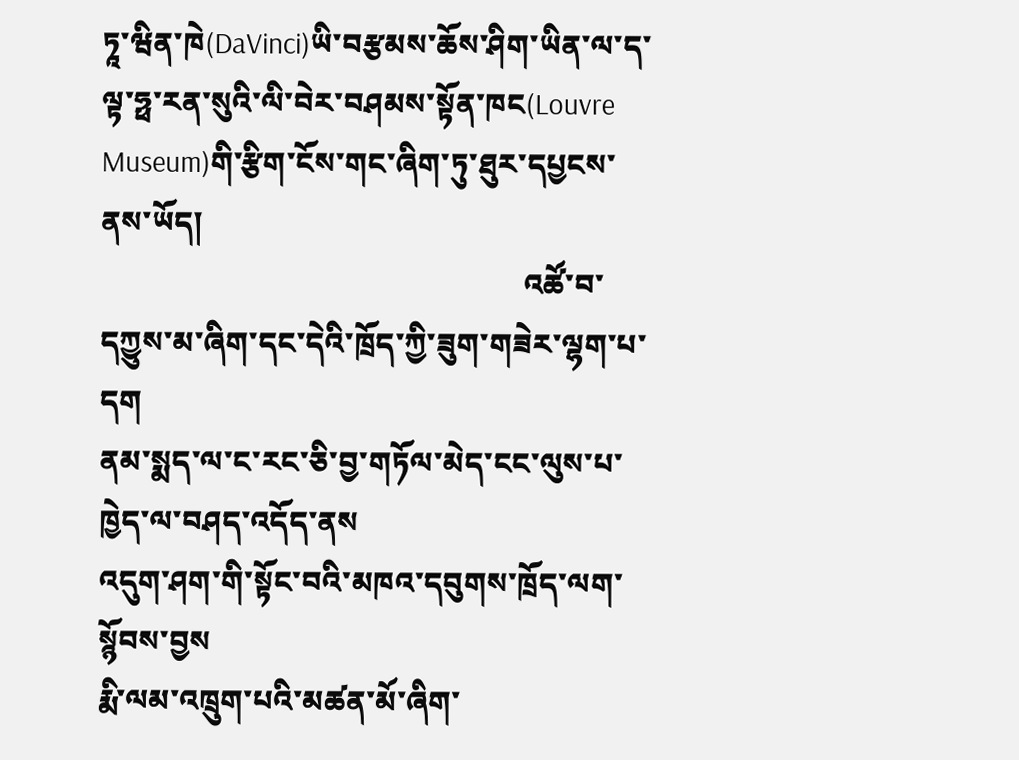ཏཱ་ཝིན་ཁེ(DaVinci)ཡི་བརྩམས་ཆོས་ཤིག་ཡིན་ལ་ད་ལྟ་ཧྥ་རན་སུའི་ལི་བེར་བཤམས་སྟོན་ཁང(Louvre Museum)གི་རྩིག་ངོས་གང་ཞིག་ཏུ་ཐུར་དཔྱངས་ནས་ཡོད།
                                                        འཚོ་བ་དཀྱུས་མ་ཞིག་དང་དེའི་ཁྲོད་ཀྱི་ཟུག་གཟེར་ལྷག་པ་དག
ནམ་སྨད་ལ་ང་རང་ཅི་བྱ་གཏོལ་མེད་ངང་ལུས་པ་ཁྱེད་ལ་བཤད་འདོད་ནས
འདུག་ཤག་གི་སྟོང་བའི་མཁའ་དབུགས་ཁྲོད་ལག་སྙོབས་བྱས
རྨི་ལམ་འཁྲུག་པའི་མཚན་མོ་ཞིག་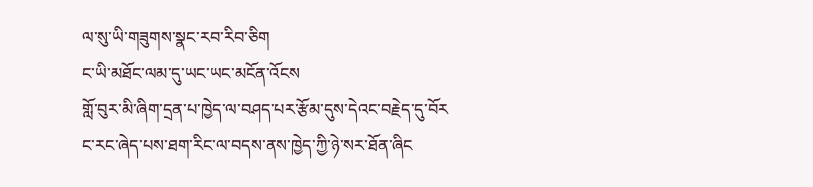ལ་སུ་ཡི་གཟུགས་སྣང་རབ་རིབ་ཅིག
ང་ཡི་མཐོང་ལམ་དུ་ཡང་ཡང་མངོན་འོངས
གློ་བུར་མི་ཞིག་དྲན་པ་ཁྱེད་ལ་བཤད་པར་རྩོམ་དུས་དེའང་བརྗེད་དུ་བོར
ང་རང་ཞེད་པས་ཐག་རིང་ལ་བདས་ནས་ཁྱེད་ཀྱི་ཉེ་སར་ཐོན་ཞིང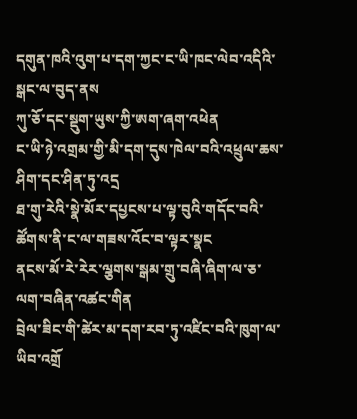དགུན་ཁའི་འུག་པ་དག་ཀྱང་ང་ཡི་ཁང་ལེབ་འདིའི་སྒང་ལ་བུད་ནས
ཀུ་ཅོ་དང་སྡུག་ཡུས་ཀྱི་ཨག་ཞག་འཕེན
ང་ཡི་ཉེ་འགྲམ་གྱི་མི་དག་དུས་ཁེལ་བའི་འཕྲུལ་ཆས་ཤིག་དང་ཤིན་ཏུ་འདྲ
ཐ་གུ་རེའི་སྣེ་མོར་དཔྱངས་པ་ལྟ་བུའི་གདོང་བའི་ཚོགས་ནི་ང་ལ་གཟས་འོང་བ་ལྟར་སྣང
ནངས་མོ་རེ་རེར་ལྕགས་སྒམ་གྲུ་བཞི་ཞིག་ལ་ཅ་ལག་བཞིན་འཚང་གིན
བྲེལ་ཟིང་གི་ཚེར་མ་དག་རབ་ཏུ་འཛིང་བའི་ཁུག་ལ་ཡིབ་འགྲོ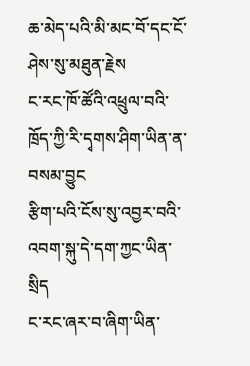ཆ་མེད་པའི་མི་མང་བོ་དང་ངོ་ཤེས་སུ་མཐུན་རྗེས
ང་རང་ཁོ་ཚོའི་འཕྲུལ་བའི་ཁྲོད་ཀྱི་རི་དྭགས་ཤིག་ཡིན་ན་བསམ་བྱུང
རྩིག་པའི་ངོས་སུ་འབྱར་བའི་འབག་སྐུ་དེ་དག་ཀྱང་ཡིན་སྲིད
ང་རང་ཞར་བ་ཞིག་ཡིན་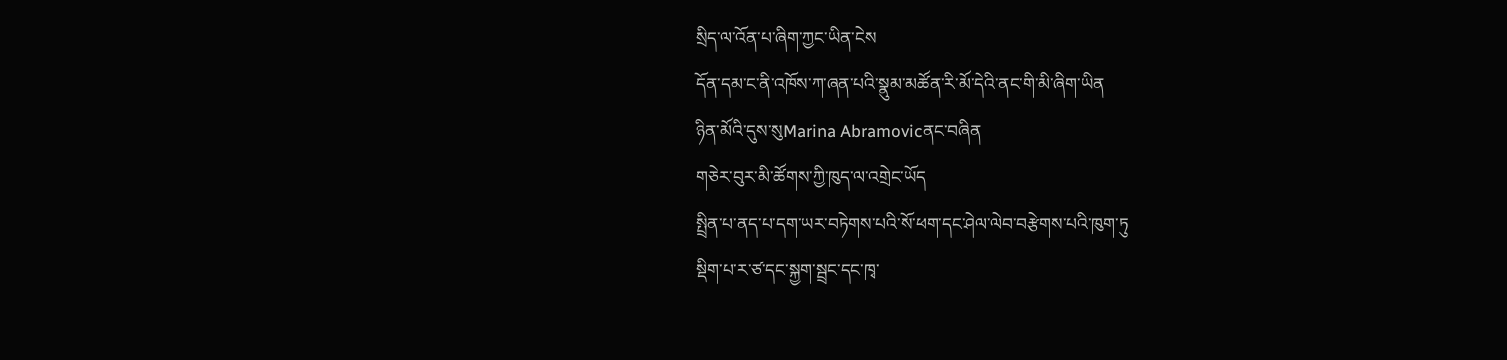སྲིད་ལ་འོན་པ་ཞིག་ཀྱང་ཡིན་ངེས
དོན་དམ་ང་ནི་འཁོས་ཀ་ཞན་པའི་སྣུམ་མཚོན་རི་མོ་དེའི་ནང་གི་མི་ཞིག་ཡིན
ཉིན་མོའི་དུས་སུMarina Abramovicནང་བཞིན
གཅེར་བུར་མི་ཚོགས་ཀྱི་ཁུད་ལ་འགྲེང་ཡོད
སྤྲིན་པ་ནད་པ་དག་ཡར་བཏེགས་པའི་སོ་ཕག་དང་ཤེལ་ལེབ་བརྩེགས་པའི་ཁུག་ཏུ
སྡིག་པ་ར་ཙ་དང་སྐྱག་སྦྲང་དང་ཁྭ་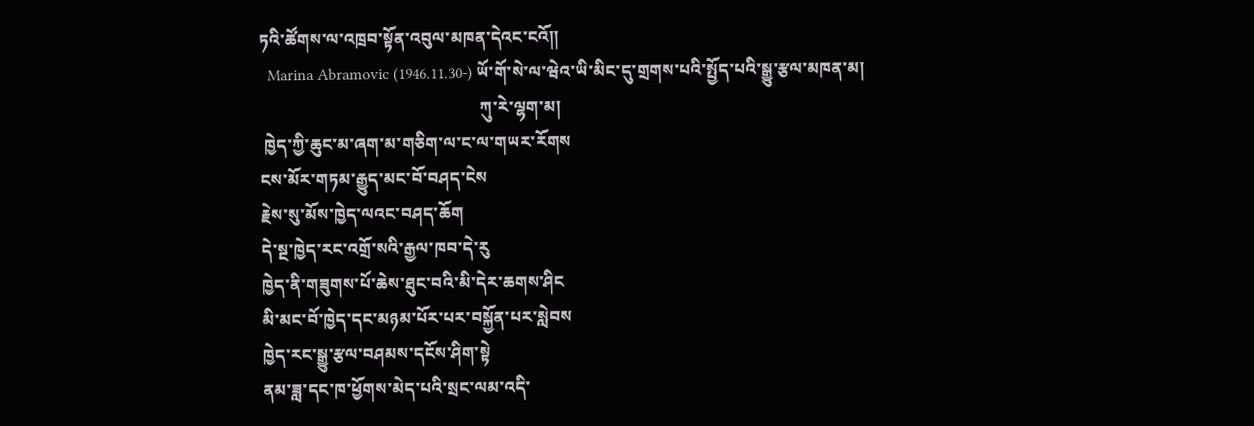ཏའི་ཚོགས་ལ་འཁྲབ་སྟོན་འབུལ་མཁན་དེའང་ངའོ༎
  Marina Abramovic (1946.11.30-) ཡོ་གོ་སེ་ལ་ཝེའ་ཡི་མིང་དུ་གྲགས་པའི་སྤྱོད་པའི་སྒྱུ་རྩལ་མཁན་མ།
                                                     ཀུ་རེ་ལྷག་མ།
 ཁྱེད་ཀྱི་ཆུང་མ་ཞག་མ་གཅིག་ལ་ང་ལ་གཡར་རོགས
ངས་མོར་གཏམ་རྒྱུད་མང་བོ་བཤད་ངེས
རྗེས་སུ་མོས་ཁྱེད་ལའང་བཤད་ཆོག
དེ་སྔ་ཁྱེད་རང་འགྲོ་སའི་རྒྱལ་ཁབ་དེ་རུ
ཁྱེད་ནི་གཟུགས་པོ་ཆེས་ཐུང་བའི་མི་དེར་ཆགས་ཤིང
མི་མང་བོ་ཁྱེད་དང་མཉམ་པོར་པར་བསྐྱོན་པར་སླེབས
ཁྱེད་རང་སྒྱུ་རྩལ་བཤམས་དངོས་ཤིག་སྟེ
ནམ་ཟླ་དང་ཁ་ཕྱོགས་མེད་པའི་སྲང་ལམ་འདི་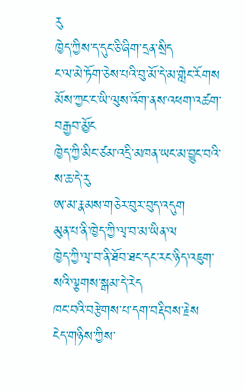རུ
ཁྱེད་ཀྱིས་ད་དུང་ཅི་ཞིག་དྲན་སྲིད
ང་ལ་མེ་ཏོག་ཅེས་པའི་བུ་མོ་དེ་མ་གླེང་རོགས
མོས་ཀྱང་ང་ཡི་ལུས་འོག་ནས་འཕག་འཚག་བརྒྱབ་མྱོང
ཁྱེད་ཀྱི་མིང་ཙམ་འདྲི་མཁན་ཡང་མ་བྱུང་བའི་ས་ཆ་དེ་རུ
ཨ་མ་རྣམས་གཅེར་བུར་བུད་འདུག
མུན་པ་ནི་ཁྱེད་ཀྱི་ལྭ་བ་མ་ཡིན་ལ
ཁྱེད་ཀྱི་ལྭ་བ་ནི་ཐོབ་ཐང་དང་རང་ཉིད་འཇུག་སའི་ལྕགས་སྒམ་དེ་རེད
ཁང་བའི་བརྩེགས་པ་དག་བརྡིབས་རྗེས
ངེད་གཉིས་ཀྱིས་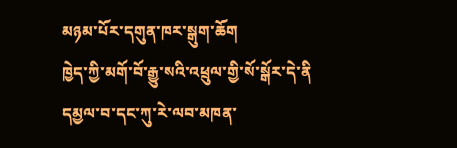མཉམ་པོར་དགུན་ཁར་སྒུག་ཆོག
ཁྱེད་ཀྱི་མགོ་བོ་རྒྱུ་སའི་འཕྲུལ་གྱི་སོ་སྒོར་དེ་ནི
དམྱལ་བ་དང་ཀུ་རེ་ལབ་མཁན་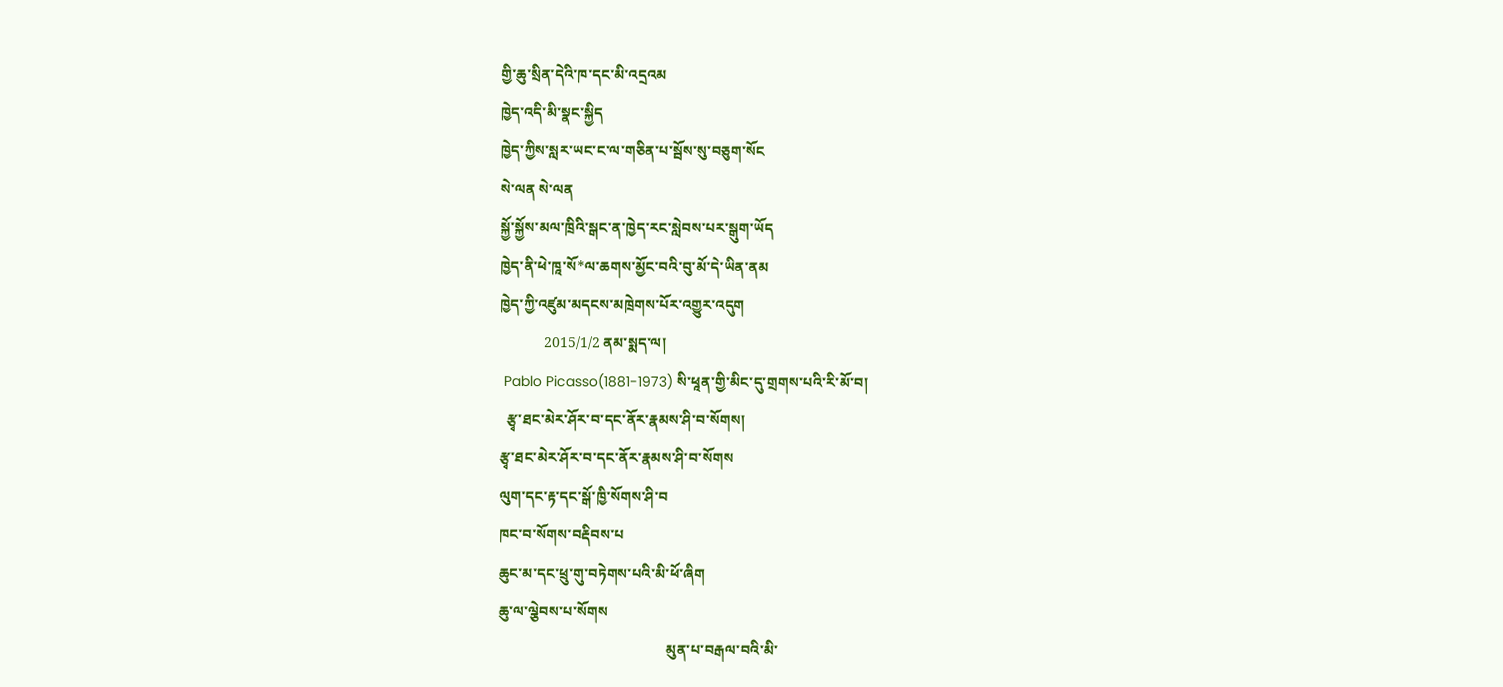གྱི་ཆུ་སྲིན་དེའི་ཁ་དང་མི་འདྲའམ
ཁྱེད་འདི་མི་སྣང་སྐྱིད
ཁྱེད་ཀྱིས་སླར་ཡང་ང་ལ་གཅིན་པ་སྦོས་སུ་བཅུག་སོང
སེ་ལན སེ་ལན
སྐྱོ་སྐྱོས་མལ་ཁྲིའི་སྒང་ན་ཁྱེད་རང་སླེབས་པར་སྒུག་ཡོད
ཁྱེད་ནི་ཕེ་ཁཱ་སོ*ལ་ཆགས་མྱོང་བའི་བུ་མོ་དེ་ཡིན་ནམ
ཁྱེད་ཀྱི་འཛུམ་མདངས་མཁྲེགས་པོར་འགྱུར་འདུག
            2015/1/2 ནམ་སྨད་ལ།
 Pablo Picasso(1881-1973) སི་ཕཱན་གྱི་མིང་དུ་གྲགས་པའི་རི་མོ་བ།
  རྩྭ་ཐང་མེར་ཤོར་བ་དང་ནོར་རྣམས་ཤི་བ་སོགས།
རྩྭ་ཐང་མེར་ཤོར་བ་དང་ནོར་རྣམས་ཤི་བ་སོགས
ལུག་དང་རྟ་དང་སྒོ་ཁྱི་སོགས་ཤི་བ
ཁང་བ་སོགས་བརྡིབས་པ
ཆུང་མ་དང་ཕྲུ་གུ་བཏེགས་པའི་མི་ཕོ་ཞིག
ཆུ་ལ་ལྕེབས་པ་སོགས
                                              མུན་པ་བརྒལ་བའི་མི་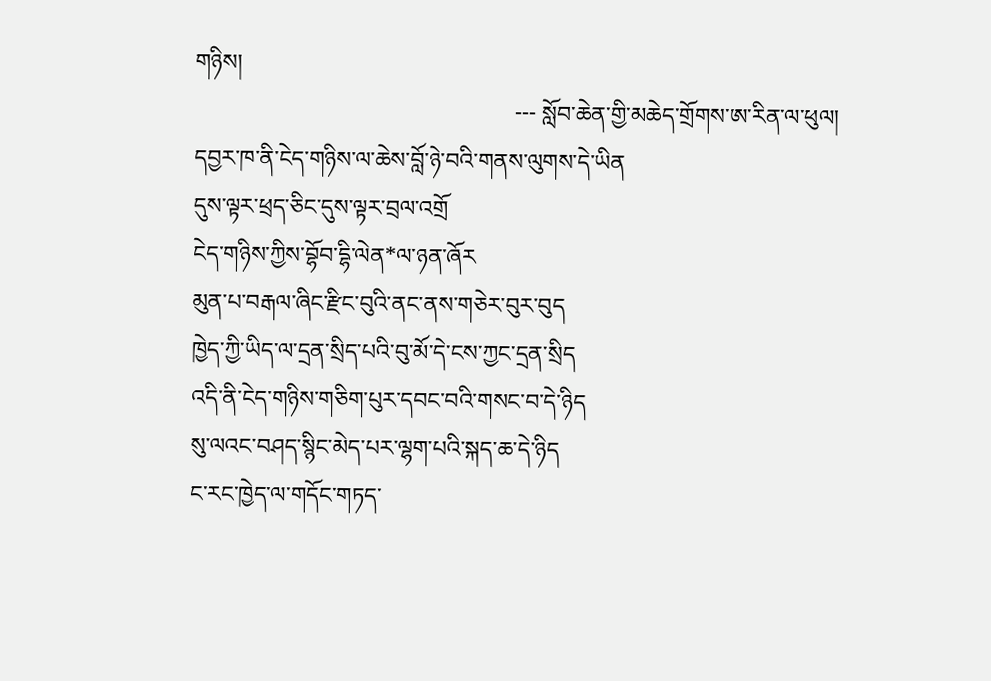གཉིས།
                                                        --- སློབ་ཆེན་གྱི་མཆེད་གྲོགས་ཨ་རིན་ལ་ཕུལ།
དབྱར་ཁ་ནི་ངེད་གཉིས་ལ་ཆེས་བློ་ཉེ་བའི་གནས་ལུགས་དེ་ཡིན
དུས་ལྟར་ཕྲད་ཅིང་དུས་ལྟར་བྲལ་འགྲོ
ངེད་གཉིས་ཀྱིས་བྷོབ་དྷི་ལེན*ལ་ཉན་ཞོར
མུན་པ་བརྒལ་ཞིང་རྫིང་བུའི་ནང་ནས་གཅེར་བུར་བུད
ཁྱེད་ཀྱི་ཡིད་ལ་དྲན་སྲིད་པའི་བུ་མོ་དེ་ངས་ཀྱང་དྲན་སྲིད
འདི་ནི་ངེད་གཉིས་གཅིག་པུར་དབང་བའི་གསང་བ་དེ་ཉིད
སུ་ལའང་བཤད་སྙིང་མེད་པར་ལྷག་པའི་སྐད་ཆ་དེ་ཉིད
ང་རང་ཁྱེད་ལ་གདོང་གཏད་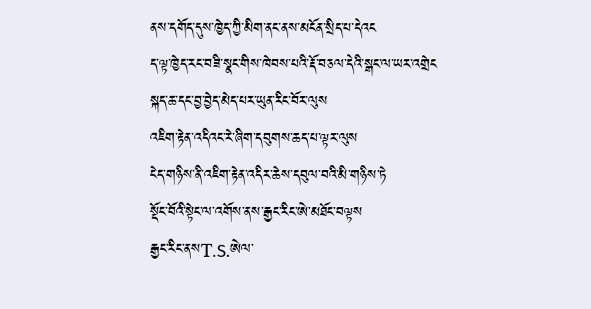ནས་དགོད་དུས་ཁྱེད་ཀྱི་མིག་ནང་ནས་མངོན་སྲིད་པ་དེའང
ད་ལྟ་ཁྱེད་རང་བཟི་སྣང་གིས་ཁེབས་པའི་རྡོ་བཅལ་དེའི་སྒང་ལ་ཡར་འགྲེང
སྐད་ཆ་དང་བྱ་བྱེད་མེད་པར་ཡུན་རིང་བོར་ལུས
འཇིག་རྟེན་འདིའང་རེ་ཞིག་དབུགས་ཆད་པ་ལྟར་ལུས
ངེད་གཉིས་ནི་འཇིག་རྟེན་འདིར་ཆེས་དབུལ་བའི་མི་གཉིས་ཏེ
སྡོང་བོའི་སྟེང་ལ་འགོས་ནས་རྒྱང་རིང་ཨེ་མཐོང་བལྟས
རྒྱང་རིང་ནསT.S.ཨེལ་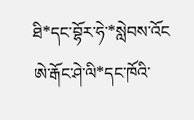ཐི*དང་བྷོར་ཧེ་*སླེབས་འོང
ཨེ་རྒོང་ཤེ་ལི*དང་ཁོའི་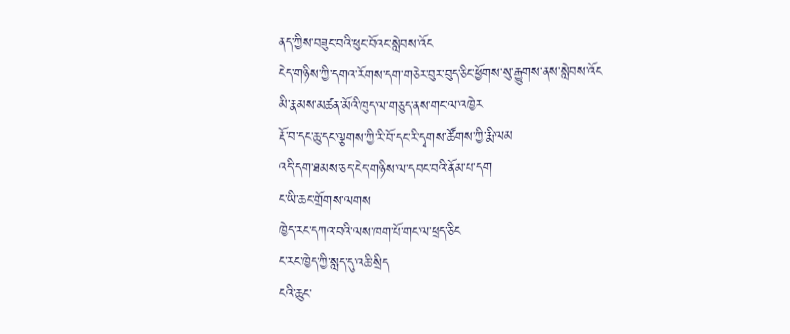ནད་ཀྱིས་བཟུང་བའི་ཕུང་བོའང་སླེབས་འོང
ངེད་གཉིས་ཀྱི་དགའ་རོགས་དག་གཅེར་བུར་བུད་ཅིང་ཕྱོགས་སུ་རྒྱུགས་ནས་སླེབས་འོང
མི་རྣམས་མཚན་མོའི་ཁུད་ལ་གཅུད་ནས་གང་ལ་འཁྱེར
རྡོ་བ་དང་ཆུ་དང་ལྕགས་ཀྱི་རི་བོ་དང་རི་དྭགས་ཚོགས་ཀྱི་རྨི་ལམ
འདི་དག་ཐམས་ཅད་ངེད་གཉིས་ལ་དབང་བའི་ནོམ་པ་དག
ང་ཡི་ཆང་གྲོགས་ལགས
ཁྱེད་རང་དཀའ་བའི་ལས་ཁག་པོ་གང་ལ་ཕྲད་ཅིང
ང་རང་ཁྱེད་ཀྱི་སླད་དུ་འཆི་སྲིད
ངའི་ཆུང་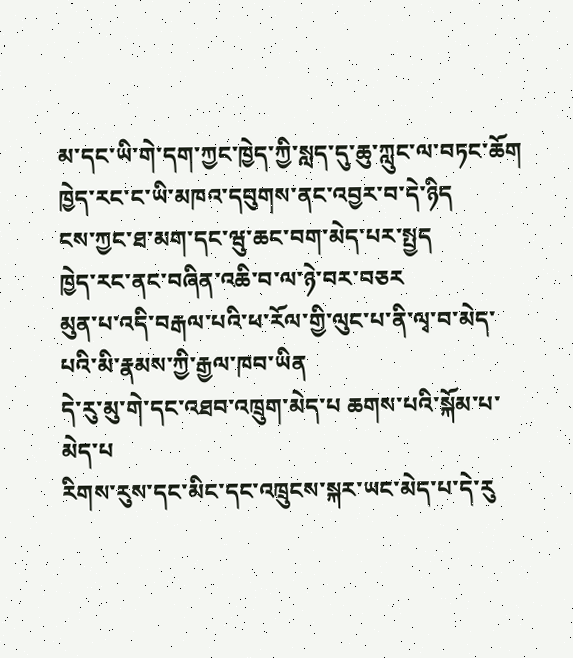མ་དང་ཡི་གེ་དག་ཀྱང་ཁྱེད་ཀྱི་སླད་དུ་ཆུ་ཀླུང་ལ་བཏང་ཆོག
ཁྱེད་རང་ང་ཡི་མཁའ་དབུགས་ནང་འབྱར་བ་དེ་ཉིད
ངས་ཀྱང་ཐ་མག་དང་ཝུ་ཆང་བག་མེད་པར་སྤྱད
ཁྱེད་རང་ནང་བཞིན་འཆི་བ་ལ་ཉེ་བར་བཅར
མུན་པ་འདི་བརྒལ་པའི་ཕ་རོལ་གྱི་ལུང་པ་ནི་ལྭ་བ་མེད་པའི་མི་རྣམས་ཀྱི་རྒྱལ་ཁབ་ཡིན
དེ་རུ་མུ་གེ་དང་འཐབ་འཁྲུག་མེད་པ ཆགས་པའི་སྐོམ་པ་མེད་པ
རིགས་རུས་དང་མིང་དང་འཁྲུངས་སྐར་ཡང་མེད་པ་དེ་རུ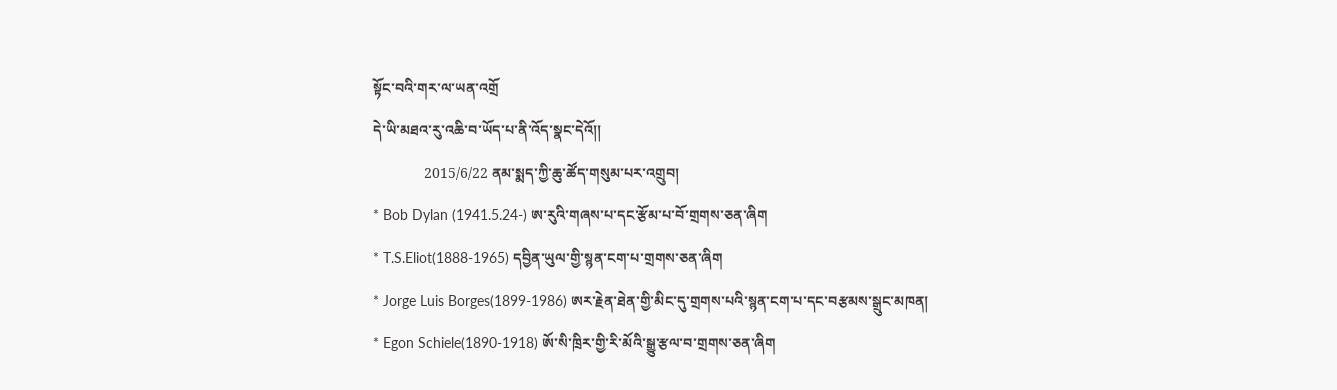སྟོང་བའི་གར་ལ་ཡན་འགྲོ
དེ་ཡི་མཐའ་རུ་འཆི་བ་ཡོད་པ་ནི་འོད་སྣང་དེའོ།།
              2015/6/22 ནམ་སྨད་ཀྱི་ཆུ་ཚོད་གསུམ་པར་འགྲུབ།
* Bob Dylan (1941.5.24-) ཨ་རུའི་གཞས་པ་དང་རྩོམ་པ་བོ་གྲགས་ཅན་ཞིག
* T.S.Eliot(1888-1965) དབྱིན་ཡུལ་གྱི་སྙན་ངག་པ་གྲགས་ཅན་ཞིག
* Jorge Luis Borges(1899-1986) ཨར་རྗེན་ཐེན་གྱི་མིང་དུ་གྲགས་པའི་སྙན་ངག་པ་དང་བརྩམས་སྒྲུང་མཁན།
* Egon Schiele(1890-1918) ཨོ་སི་ཁྲིར་གྱི་རི་མོའི་སྒྱུ་རྩལ་བ་གྲགས་ཅན་ཞིག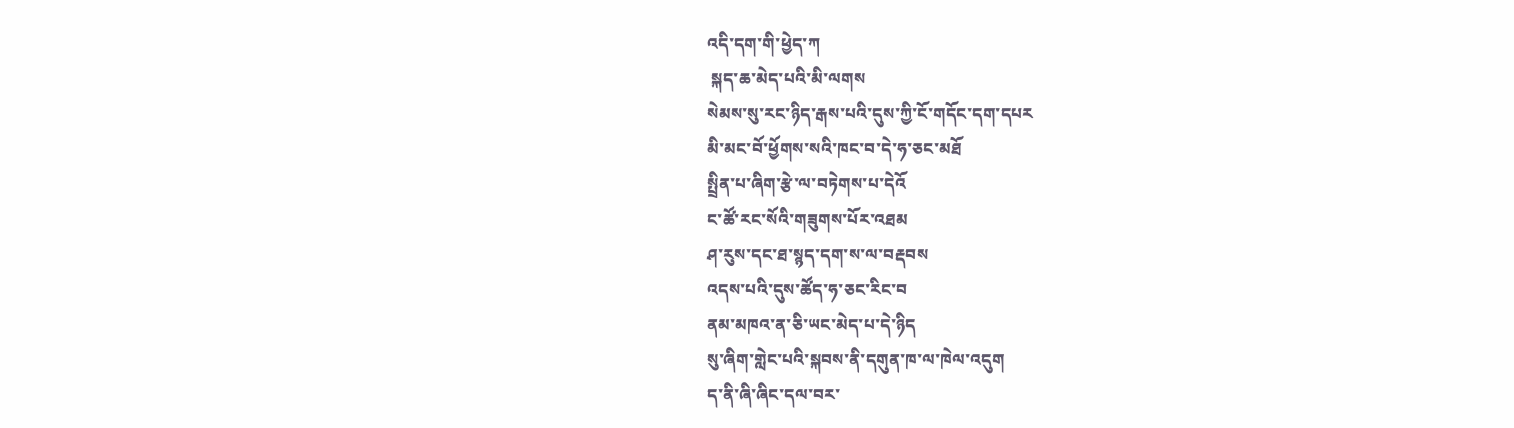འདི་དག་གི་ཕྱེད་ཀ
 སྐད་ཆ་མེད་པའི་མི་ལགས
སེམས་སུ་རང་ཉིད་རྒས་པའི་དུས་ཀྱི་ངོ་གདོང་དག་དཔར
མི་མང་བོ་ཕྱོགས་སའི་ཁང་བ་དེ་ཧ་ཅང་མཐོ
སྤྲིན་པ་ཞིག་རྩེ་ལ་བཏེགས་པ་དེའོ
ང་ཚོ་རང་སོའི་གཟུགས་པོར་འཐམ
ཤ་རུས་དང་ཐ་སྙད་དག་ས་ལ་བརྡབས
འདས་པའི་དུས་ཚོད་ཧ་ཅང་རིང་བ
ནམ་མཁའ་ན་ཅི་ཡང་མེད་པ་དེ་ཉིད
སུ་ཞིག་གླེང་པའི་སྐབས་ནི་དགུན་ཁ་ལ་ཁེལ་འདུག
ད་ནི་ཞི་ཞིང་དལ་བར་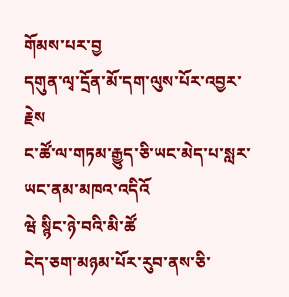གོམས་པར་བྱ
དགུན་ལྭ་དྲོན་མོ་དག་ལུས་པོར་འབྱར་རྗེས
ང་ཚོ་ལ་གཏམ་རྒྱུད་ཅི་ཡང་མེད་པ་སླར་ཡང་ནམ་མཁའ་འདིའོ
ཝེ སྙིང་ཉེ་བའི་མི་ཚོ
ངེད་ཅག་མཉམ་པོར་རུབ་ནས་ཅི་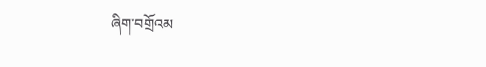ཞིག་བགྲོའམ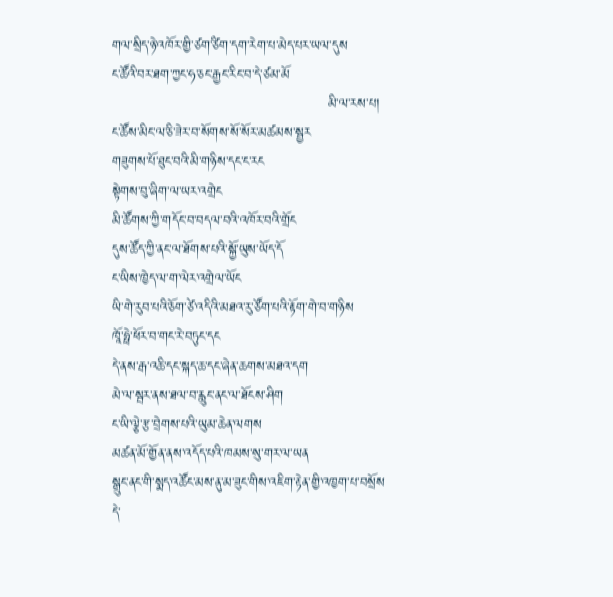གལ་སྲིད་ཉེ་འཁོར་གྱི་ཙག་ཙིག་དག་རེག་པ་མེད་པར་ཡལ་དུས
ང་ཚོའི་བར་ཐག་ཀྱང་ཧ་ཅང་རྒྱང་རིང་བ་དེ་ཙམ་མོ
                                              མི་ལ་རས་པ།
ང་ཚོས་མིང་ལ་ཅི་ཟེར་བ་སོགས་སོ་སོར་མཚམས་སྦྱར
གཟུགས་པོ་ཐུང་བའི་མི་གཉིས་དང་ང་རང
སྟེགས་བུ་ཞིག་ལ་ཡར་འགྲེང
མི་ཚོགས་ཀྱི་གདོང་བ་བདལ་བའི་འཁོར་བའི་གྲོང
དུས་ཚོད་ཀྱི་ནང་ལ་ཐོགས་པའི་སྐྱོ་ཡུས་ཡོད་དོ
ང་ཡིས་ཁྱེད་ལ་ག་ལེར་འགྲེལ་ཡོང
ཡི་གེ་རུབ་པའི་ཅོག་ཙེ་འདིའི་མཐའ་རུ་ཙོག་པའི་རྟོག་གེ་བ་གཉིས
ཁཱོ་ཧྥེ་ཕོར་བ་གང་རེ་བཏུང་དང
དེ་ནས་རྒ་འཆི་དང་སྐད་ཆ་དང་ཞེན་ཆགས་མཐའ་དག
མེ་ལ་སྦར་ནས་ཐལ་བ་རླུང་ནང་ལ་ཐོངས་ཤིག
ང་ཡི་ལྕེ་རྩ་བྲེགས་པའི་ཡུམ་ཆེན་ལགས
མཚན་མོ་གྱོན་ནས་འདོད་པའི་ཁམས་སུ་གར་ལ་ཡན
སྒྲུང་ནང་གི་སྨད་འཚོང་མས་ནུ་མ་ཟུང་གིས་འཇིག་རྟེན་གྱི་འཁྱག་པ་བསྲོས
དེ་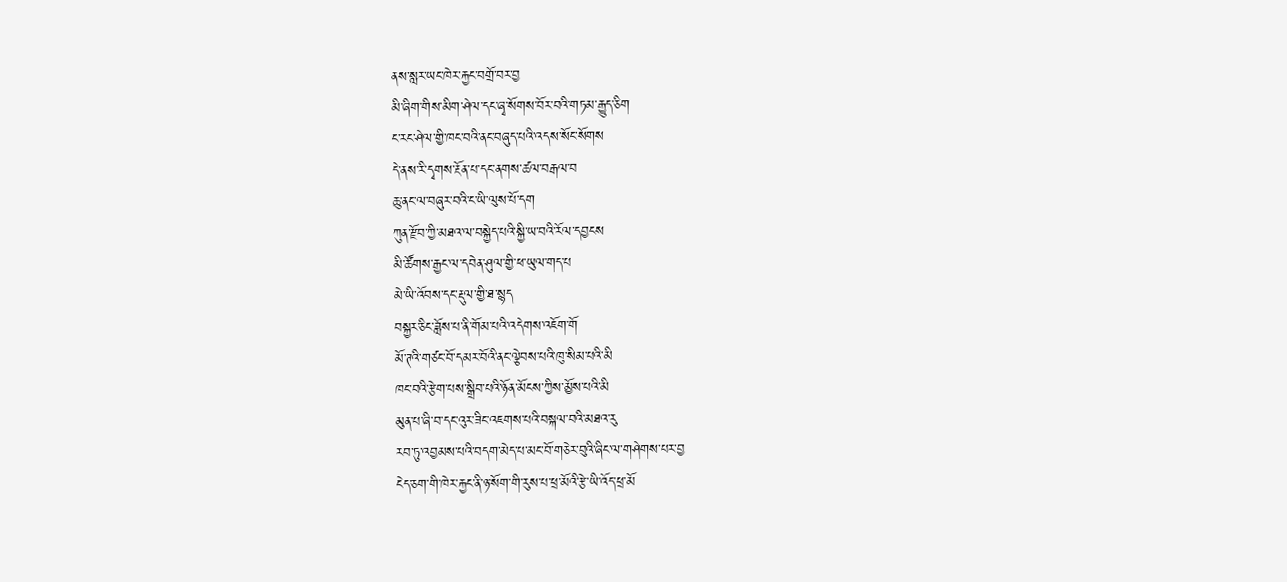ནས་སླར་ཡང་ཁེར་རྐྱང་བགྲོ་བར་བྱ
མི་ཞིག་གིས་མིག་ཤེལ་དང་ཞྭ་སོགས་བོར་བའི་གཏམ་རྒྱུད་ཅིག
ང་རང་ཤེལ་གྱི་ཁང་བའི་ནང་བཞུད་པའི་འདས་སོང་སོགས
དེ་ནས་རི་དྭགས་རྔོན་པ་དང་ནགས་ཚལ་བརྒལ་བ
ཆུ་ནང་ལ་བཞུར་བའི་ང་ཡི་ལུས་པོ་དག
ཀུན་རྫོབ་ཀྱི་མཐའ་ལ་བསྐྱེད་པའི་སྐྱི་ཡ་བའི་རོལ་དབྱངས
མི་ཚོགས་རྒྱང་ལ་དབེན་ཤུལ་གྱི་ཕ་ཡུལ་གད་པ
མེ་ཡི་འོབས་དང་རྡུལ་གྱི་ཐ་སྙད
བསྐྱར་ཅིང་ཟློས་པ་ནི་གོམ་པའི་འདེགས་འཇོག་གོ
མོ་ཊའི་གཙང་བོ་དམར་བོའི་ནང་ལྕེབས་པའི་ཁུ་སིམ་པའི་མི
ཁང་བའི་རྩེག་པས་སྒྲིབ་པའི་ཉོན་མོངས་ཀྱིས་མྱོས་པའི་མི
མུན་པ་ཞི་བ་དང་འུར་ཟིང་འཇགས་པའི་བསྐལ་བའི་མཐའ་རུ
རབ་ཏུ་འབྱམས་པའི་བདག་མེད་པ་མང་བོ་གཅེར་བུའི་ཞིང་ལ་གཤེགས་པར་བྱ
ངེད་ཅག་གི་ཁེར་རྐྱང་ནི་ཉ་སོག་གི་རུས་པ་ཕྲ་མོའི་རྩེ་ཡི་འོད་ཕྲ་མོ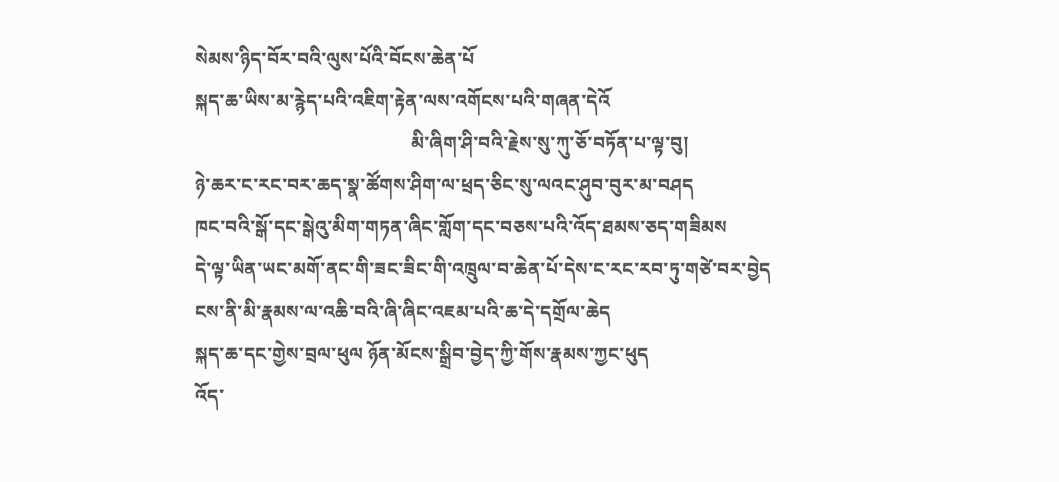སེམས་ཉིད་བོར་བའི་ལུས་པོའི་བོངས་ཆེན་པོ
སྐད་ཆ་ཡིས་མ་རྙེད་པའི་འཇིག་རྟེན་ལས་འགོངས་པའི་གཞན་དེའོ
                                              མི་ཞིག་ཤི་བའི་རྗེས་སུ་ཀུ་ཅོ་བཏོན་པ་ལྟ་བུ།
ཉེ་ཆར་ང་རང་བར་ཆད་སྣ་ཚོགས་ཤིག་ལ་ཕྲད་ཅིང་སུ་ལའང་ཤུབ་བུར་མ་བཤད
ཁང་བའི་སྒོ་དང་སྒེའུ་མིག་གཏན་ཞིང་གློག་དང་བཅས་པའི་འོད་ཐམས་ཅད་གཟིམས
དེ་ལྟ་ཡིན་ཡང་མགོ་ནང་གི་ཟང་ཟིང་གི་འཁྲུལ་བ་ཆེན་པོ་དེས་ང་རང་རབ་ཏུ་གཙེ་བར་བྱེད
ངས་ནི་མི་རྣམས་ལ་འཆི་བའི་ཞི་ཞིང་འཇམ་པའི་ཆ་དེ་དགྲོལ་ཆེད
སྐད་ཆ་དང་གྱེས་བྲལ་ཕུལ ཉོན་མོངས་སྒྲིབ་བྱེད་ཀྱི་གོས་རྣམས་ཀྱང་ཕུད
འོད་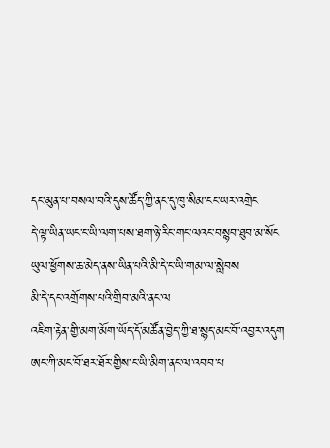དང་མུན་པ་བསལ་བའི་དུས་ཚོད་ཀྱི་ནང་དུ་ཁུ་སིམ་ངང་ཡར་འགྲེང
དེ་ལྟ་ཡིན་ཡང་ང་ཡི་ལག་པས་ཐག་ཉེ་རིང་གང་ལའང་བསྙབ་ཐུབ་མ་སོང
ཡུལ་ཕྱོགས་ཆ་མེད་ནས་ཡིན་པའི་མི་དེ་ང་ཡི་གམ་ལ་སླེབས
མི་དེ་དང་འགྲོགས་པའི་གྲིབ་མའི་ནང་ལ
འཇིག་རྟེན་གྱི་མག་མོག་ཡོད་དོ་མཚོན་བྱེད་ཀྱི་ཐ་སྙད་མང་བོ་འབྱར་འདུག
ཨང་ཀི་མང་བོ་ཐར་ཐོར་གྱིས་ང་ཡི་མིག་ནང་ལ་འབབ་པ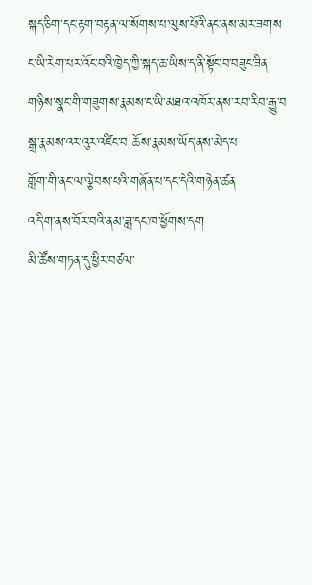སྐད་ཅིག་དང་རྟག་བརྟན་ལ་སོགས་པ་ལུས་པོའི་ནང་ནས་མར་ཟགས
ང་ཡི་རེག་པར་འོང་བའི་ཁྱེད་ཀྱི་སྐད་ཆ་ཡིས་ད་ནི་སྟོང་བ་བཟུང་ཟིན
གཉིས་སྣང་གི་གཟུགས་རྣམས་ང་ཡི་མཐའ་འཁོར་ནས་རབ་རིབ་རྒྱུ་བ
སྒྲ་རྣམས་འར་འུར་འཛིང་བ ཆོས་རྣམས་ཡོད་ནས་མེད་པ
གློག་གི་ནང་ལ་ལྕེབས་པའི་གཞོན་པ་དང་དེའི་གཉེན་ཚན
འདི་ག་ནས་བོར་བའི་ནམ་ཟླ་དང་ཁ་ཕྱོགས་དག
མི་ཚོས་གཏན་དུ་ཕྱིར་བཙལ་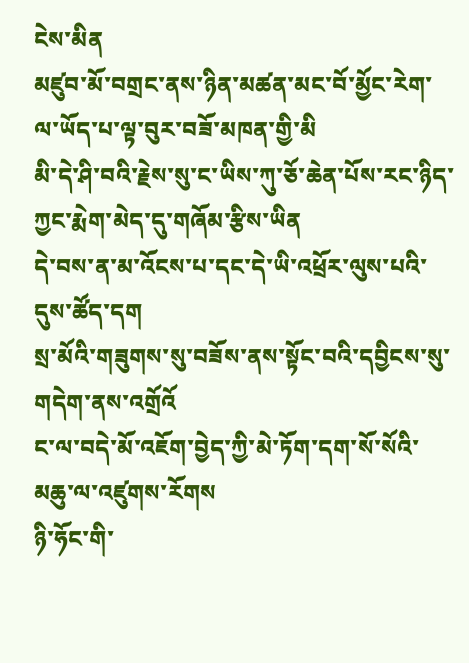ངེས་མིན
མཛུབ་མོ་བགྲང་ནས་ཉིན་མཚན་མང་བོ་མྱོང་རེག་ལ་ཡོད་པ་ལྟ་བུར་བཟོ་མཁན་གྱི་མི
མི་དེ་ཤི་བའི་རྗེས་སུ་ང་ཡིས་ཀུ་ཅོ་ཆེན་པོས་རང་ཉིད་ཀྱང་རྨེག་མེད་དུ་གཞོམ་རྩིས་ཡིན
དེ་བས་ན་མ་འོངས་པ་དང་དེ་ཡི་འཕྲོར་ལུས་པའི་དུས་ཚོད་དག
སྲ་མོའི་གཟུགས་སུ་བཟོས་ནས་སྟོང་བའི་དབྱིངས་སུ་གདེག་ནས་འགྲོའོ
ང་ལ་བདེ་མོ་འཇོག་བྱེད་ཀྱི་མེ་ཏོག་དག་སོ་སོའི་མཆུ་ལ་འཛུགས་རོགས
ཉི་ཧོང་གི་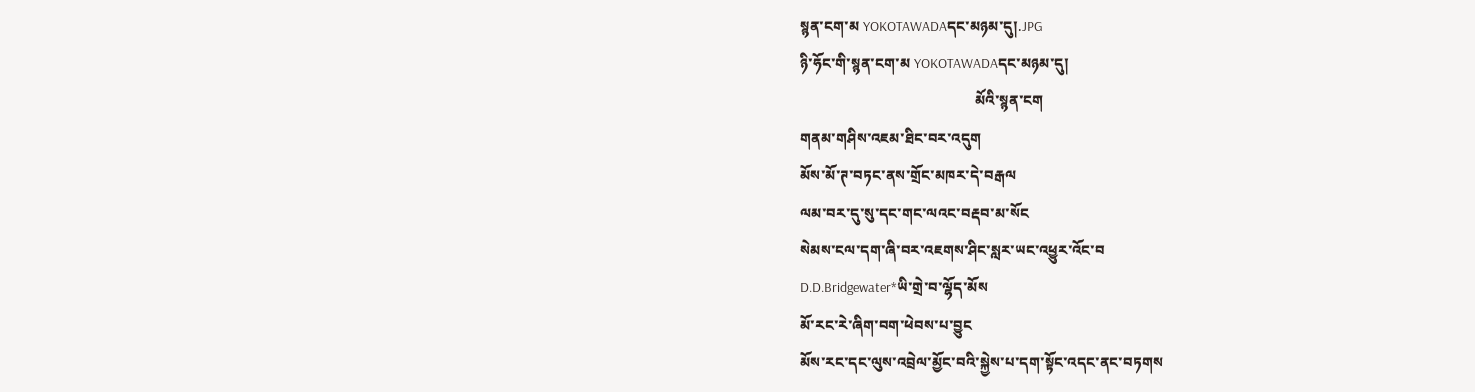སྙན་ངག་མ YOKOTAWADAདང་མཉམ་དུ།.JPG
ཉི་ཧོང་གི་སྙན་ངག་མ YOKOTAWADAདང་མཉམ་དུ།
                                                མོའི་སྙན་ངག
གནམ་གཤིས་འཇམ་ཐིང་བར་འདུག
མོས་མོ་ཊ་བཏང་ནས་གྲོང་མཁར་དེ་བརྒལ
ལམ་བར་དུ་སུ་དང་གང་ལའང་བརྡབ་མ་སོང
སེམས་ངལ་དག་ཞི་བར་འཇགས་ཤིང་སླར་ཡང་འཕྱུར་འོང་བ
D.D.Bridgewater*ཡི་གྲེ་བ་ལྷོད་མོས
མོ་རང་རེ་ཞིག་བག་ཕེབས་པ་བྱུང
མོས་རང་དང་ལུས་འབྲེལ་མྱོང་བའི་སྐྱེས་པ་དག་སྟོང་འདང་ནང་བཏགས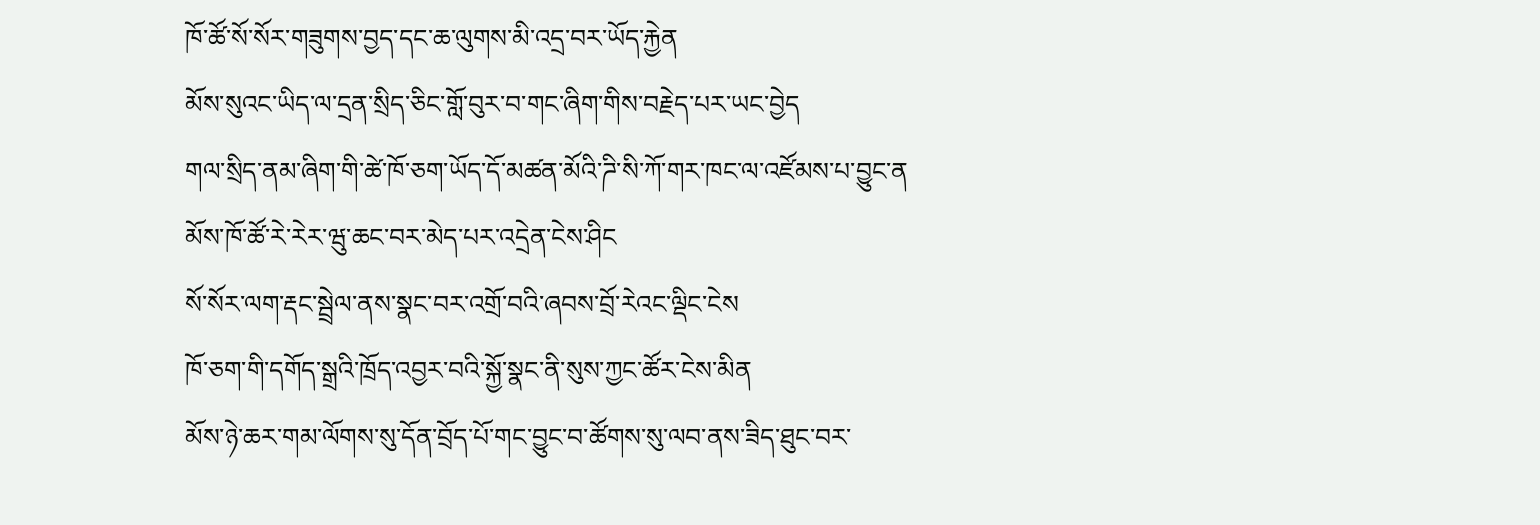ཁོ་ཚོ་སོ་སོར་གཟུགས་བྱད་དང་ཆ་ལུགས་མི་འདྲ་བར་ཡོད་རྐྱེན
མོས་སུའང་ཡིད་ལ་དྲན་སྲིད་ཅིང་གློ་བུར་བ་གང་ཞིག་གིས་བརྗེད་པར་ཡང་བྱེད
གལ་སྲིད་ནམ་ཞིག་གི་ཚེ་ཁོ་ཅག་ཡོད་དོ་མཚན་མོའི་ཌི་སི་ཀོ་གར་ཁང་ལ་འཛོམས་པ་བྱུང་ན
མོས་ཁོ་ཚོ་རེ་རེར་ཝུ་ཆང་བར་མེད་པར་འདྲེན་ངེས་ཤིང
སོ་སོར་ལག་རྡང་སྦྲེལ་ནས་སྣང་བར་འགྲོ་བའི་ཞབས་བྲོ་རེའང་ལྡིང་ངེས
ཁོ་ཅག་གི་དགོད་སྒྲའི་ཁྲོད་འབྱར་བའི་སྐྱོ་སྣང་ནི་སུས་ཀྱང་ཚོར་ངེས་མིན
མོས་ཉེ་ཆར་གམ་ལོགས་སུ་དོན་བྲོད་པོ་གང་བྱུང་བ་ཚོགས་སུ་ལབ་ནས་ཟིད་ཐུང་བར་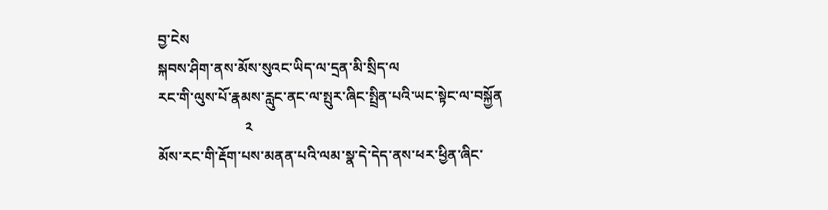བྱ་ངེས
སྐབས་ཤིག་ནས་མོས་སུའང་ཡིད་ལ་དྲན་མི་སྲིད་ལ
རང་གི་ལུས་པོ་རྣམས་རླུང་ནང་ལ་སྤུར་ཞིང་སྤྲིན་པའི་ཡང་སྟེང་ལ་བསྐྱོན
                        ༢
མོས་རང་གི་རྡོག་པས་མནན་པའི་ལམ་སྣ་དེ་དེད་ནས་ཕར་ཕྱིན་ཞིང་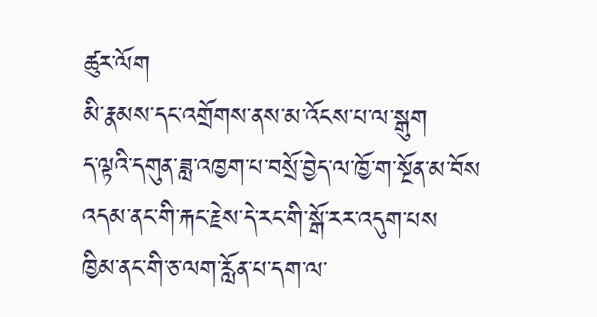ཚུར་ལོག
མི་རྣམས་དང་འགྲོགས་ནས་མ་འོངས་པ་ལ་སྒུག
ད་ལྟའི་དགུན་ཟླ་འཁྱག་པ་བསྲོ་བྱེད་ལ་ཁྱོ་ག་སྔོན་མ་བོས
འདམ་ནང་གི་རྐང་རྗེས་དེ་རང་གི་སྒོ་རར་འདུག་པས
ཁྱིམ་ནང་གི་ཅ་ལག་རློན་པ་དག་ལ་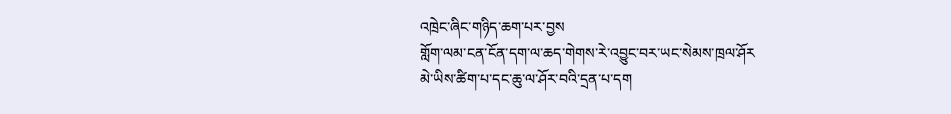འཁྲེང་ཞིང་གཉིད་ཆག་པར་བྱས
གློག་ལམ་ངན་ངོན་དག་ལ་ཆད་གེགས་རེ་འབྱུང་བར་ཡང་སེམས་ཁྲལ་ཤོར
མེ་ཡིས་ཚིག་པ་དང་ཆུ་ལ་ཤོར་བའི་དྲན་པ་དག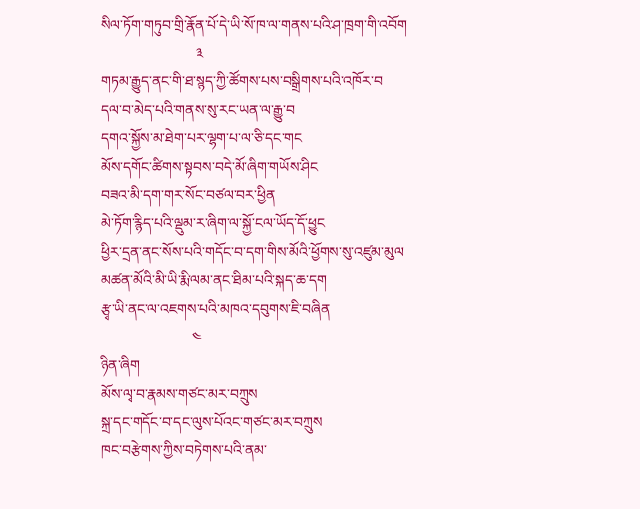སིལ་ཏོག་གཏུབ་གྲི་རྣོན་པོ་དེ་ཡི་སོ་ཁ་ལ་གནས་པའི་ཤ་ཁྲག་གི་འབོག
                          ༣
གཏམ་རྒྱུད་ནང་གི་ཐ་སྙད་ཀྱི་ཚོགས་པས་བསྒྲིགས་པའི་འཁོར་བ
དལ་བ་མེད་པའི་གནས་སུ་རང་ཡན་ལ་རྒྱུ་བ
དགའ་སྐྱོས་མ་ཐེག་པར་ལྷག་པ་ལ་ཅི་དང་གང
མོས་དགོང་ཚིགས་སྟབས་བདེ་མོ་ཞིག་གཡོས་ཤིང
བཟའ་མི་དག་གར་སོང་བཙལ་བར་ཕྱིན
མེ་ཏོག་རྙིད་པའི་ལྡུམ་ར་ཞིག་ལ་སྐྱོ་ངལ་ཡོད་དོ་ཕྱུང
ཕྱིར་དྲན་ནང་སོས་པའི་གདོང་བ་དག་གིས་མོའི་ཕྱོགས་སུ་འཛུམ་མུལ
མཚན་མོའི་མི་ཡི་རྨི་ལམ་ནང་ཐིམ་པའི་སྐད་ཆ་དག
རྩྭ་ཡི་ནང་ལ་འཇགས་པའི་མཁའ་དབུགས་ཇི་བཞིན
                         ༤
ཉིན་ཞིག
མོས་ལྭ་བ་རྣམས་གཙང་མར་བཀྲུས
སྐྲ་དང་གདོང་བ་དང་ལུས་པོའང་གཙང་མར་བཀྲུས
ཁང་བརྩེགས་ཀྱིས་བཏེགས་པའི་ནམ་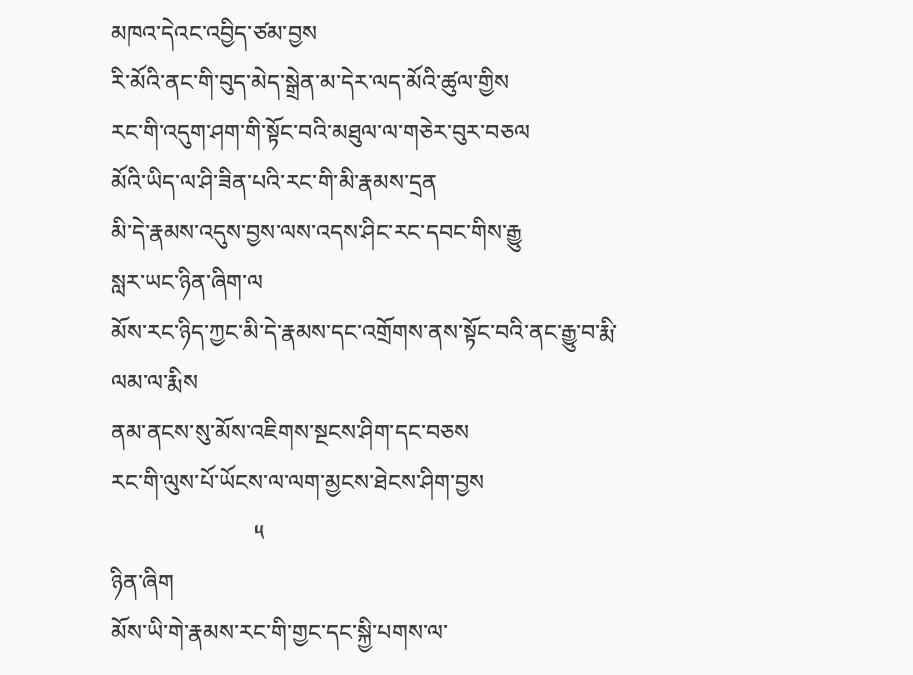མཁའ་དེའང་འབྱིད་ཙམ་བྱས
རི་མོའི་ནང་གི་བུད་མེད་སྒྲེན་མ་དེར་ལད་མོའི་ཚུལ་གྱིས
རང་གི་འདུག་ཤག་གི་སྟོང་བའི་མཐུལ་ལ་གཅེར་བུར་བཅལ
མོའི་ཡིད་ལ་ཤི་ཟིན་པའི་རང་གི་མི་རྣམས་དྲན
མི་དེ་རྣམས་འདུས་བྱས་ལས་འདས་ཤིང་རང་དབང་གིས་རྒྱུ
སླར་ཡང་ཉིན་ཞིག་ལ
མོས་རང་ཉིད་ཀྱང་མི་དེ་རྣམས་དང་འགྲོགས་ནས་སྟོང་བའི་ནང་རྒྱུ་བ་རྨི་ལམ་ལ་རྨིས
ནམ་ནངས་སུ་མོས་འཇིགས་སྔངས་ཤིག་དང་བཅས
རང་གི་ལུས་པོ་ཡོངས་ལ་ལག་མྱངས་ཐེངས་ཤིག་བྱས
                         ༥
ཉིན་ཞིག
མོས་ཡི་གེ་རྣམས་རང་གི་གྱང་དང་སྐྱི་པགས་ལ་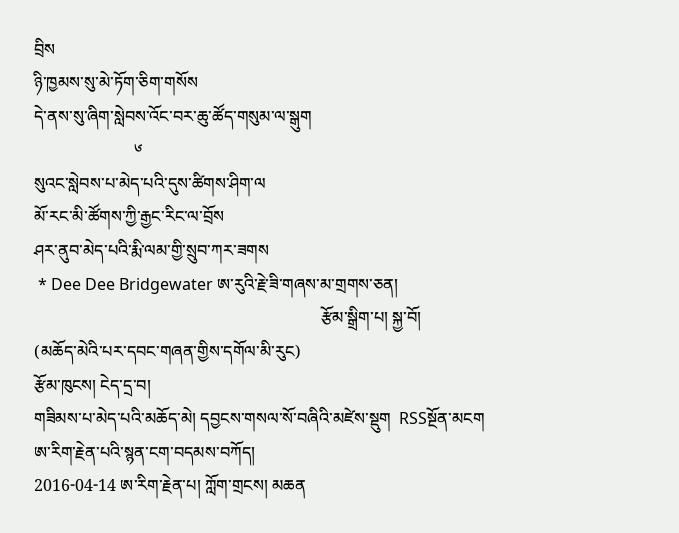བྲིས
ཉི་ཁྱམས་སུ་མེ་ཏོག་ཅིག་གསོས
དེ་ནས་སུ་ཞིག་སླེབས་འོང་བར་ཆུ་ཚོད་གསུམ་ལ་སྒུག
                        ༦
སུའང་སླེབས་པ་མེད་པའི་དུས་ཚིགས་ཤིག་ལ
མོ་རང་མི་ཚོགས་ཀྱི་རྒྱང་རིང་ལ་བྲོས
ཤར་ནུབ་མེད་པའི་རྨི་ལམ་གྱི་སྲུབ་ཀར་ཟགས
 * Dee Dee Bridgewater ཨ་རུའི་རྗེ་ཟི་གཞས་མ་གྲགས་ཅན།
                                                                     རྩོམ་སྒྲིག་པ། སྐྱ་བོ།
(མཆོད་མེའི་པར་དབང་གཞན་གྱིས་དགོལ་མི་རུང)
རྩོམ་ཁུངས། ངེད་དྲ་བ།
གཟིམས་པ་མེད་པའི་མཆོད་མེ། དབྱངས་གསལ་སོ་བཞིའི་མཛེས་སྡུག  RSSསྔོན་མངག
ཨ་རིག་རྗེན་པའི་སྙན་ངག་བདམས་བཀོད།
2016-04-14 ཨ་རིག་རྗེན་པ། ཀློག་གྲངས། མཆན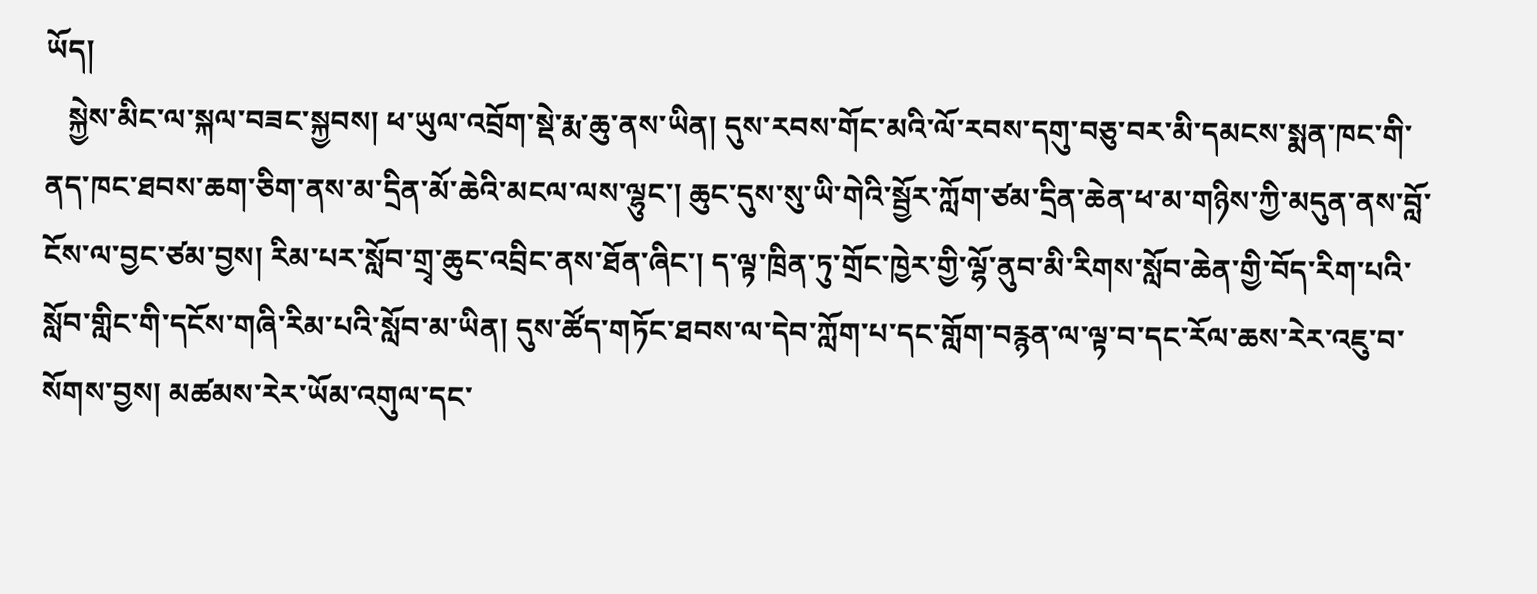ཡོད།
   སྐྱེས་མིང་ལ་སྐལ་བཟང་སྐྱབས། ཕ་ཡུལ་འབྲོག་སྡེ་རྨ་ཆུ་ནས་ཡིན། དུས་རབས་གོང་མའི་ལོ་རབས་དགུ་བཅུ་བར་མི་དམངས་སྨན་ཁང་གི་ནད་ཁང་ཐབས་ཆག་ཅིག་ནས་མ་དྲིན་མོ་ཆེའི་མངལ་ལས་ལྷུང་། ཆུང་དུས་སུ་ཡི་གེའི་སྦྱོར་ཀློག་ཙམ་དྲིན་ཆེན་ཕ་མ་གཉིས་ཀྱི་མདུན་ནས་བློ་ངོས་ལ་བྱང་ཙམ་བྱས། རིམ་པར་སློབ་གྲྭ་ཆུང་འབྲིང་ནས་ཐོན་ཞིང་། ད་ལྟ་ཁྲིན་ཏུ་གྲོང་ཁྱེར་གྱི་ལྷོ་ནུབ་མི་རིགས་སློབ་ཆེན་གྱི་བོད་རིག་པའི་སློབ་གླིང་གི་དངོས་གཞི་རིམ་པའི་སློབ་མ་ཡིན། དུས་ཚོད་གཏོང་ཐབས་ལ་དེབ་ཀློག་པ་དང་གློག་བརྙན་ལ་ལྟ་བ་དང་རོལ་ཆས་རེར་འཇུ་བ་སོགས་བྱས། མཚམས་རེར་ཡོམ་འགུལ་དང་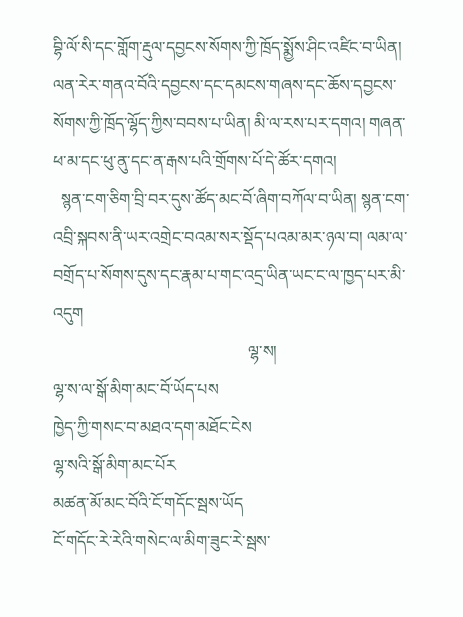བྷི་ལོ་སི་དང་གློག་རྡུལ་དབྱངས་སོགས་ཀྱི་ཁྲོད་སྨྱོས་ཤིང་འཛིང་བ་ཡིན། ལན་རེར་གནའ་བོའི་དབྱངས་དང་དམངས་གཞས་དང་ཆོས་དབྱངས་སོགས་ཀྱི་ཁྲོད་ལྷོད་ཀྱིས་བབས་པ་ཡིན། མི་ལ་རས་པར་དགའ། གཞན་ཕ་མ་དང་ཕུ་ནུ་དང་ན་རྒས་པའི་གྲོགས་པོ་དེ་ཚོར་དགའ།
  སྙན་ངག་ཅིག་བྲི་བར་དུས་ཚོད་མང་བོ་ཞིག་བཀོལ་བ་ཡིན། སྙན་ངག་འབྲི་སྐབས་ནི་ཡར་འགྲེང་བའམ་སར་སྡོད་པའམ་མར་ཉལ་བ། ལམ་ལ་བགྲོད་པ་སོགས་དུས་དང་རྣམ་པ་གང་འདྲ་ཡིན་ཡང་ང་ལ་ཁྱད་པར་མི་འདུག
                                               ལྷ་ས།
ལྷ་ས་ལ་སྒོ་མིག་མང་བོ་ཡོད་པས
ཁྱེད་ཀྱི་གསང་བ་མཐའ་དག་མཐོང་ངེས
ལྷ་སའི་སྒོ་མིག་མང་པོར
མཚན་མོ་མང་བོའི་ངོ་གདོང་སྦས་ཡོད
ངོ་གདོང་རེ་རེའི་གསེང་ལ་མིག་ཟུང་རེ་སྦས་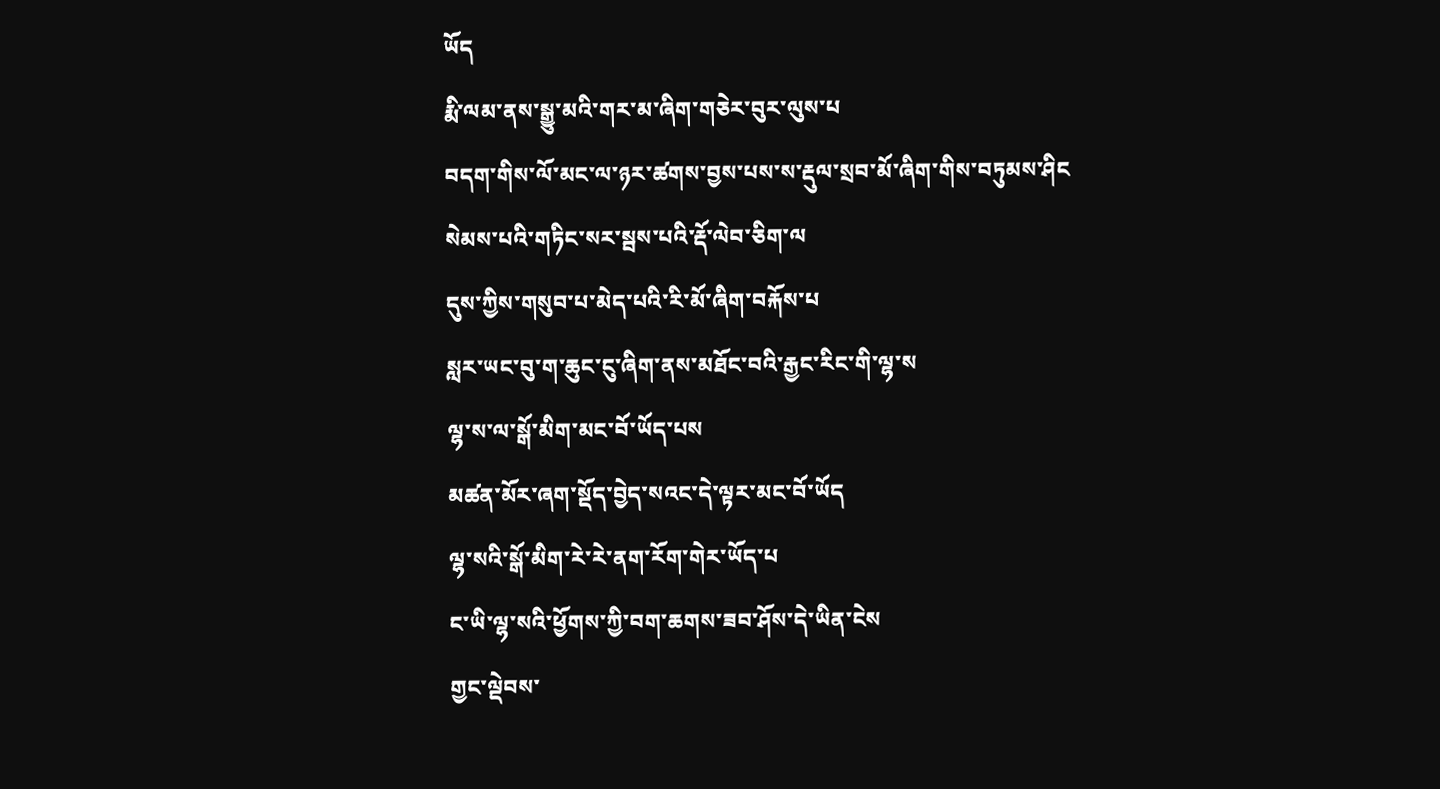ཡོད
རྨི་ལམ་ནས་སྒྱུ་མའི་གར་མ་ཞིག་གཅེར་བུར་ལུས་པ
བདག་གིས་ལོ་མང་ལ་ཉར་ཚགས་བྱས་པས་ས་རྡུལ་སྲབ་མོ་ཞིག་གིས་བཏུམས་ཤིང
སེམས་པའི་གཏིང་སར་སྦས་པའི་རྡོ་ལེབ་ཅིག་ལ
དུས་ཀྱིས་གསུབ་པ་མེད་པའི་རི་མོ་ཞིག་བརྐོས་པ
སླར་ཡང་བུ་ག་ཆུང་ངུ་ཞིག་ནས་མཐོང་བའི་རྒྱང་རིང་གི་ལྷ་ས
ལྷ་ས་ལ་སྒོ་མིག་མང་བོ་ཡོད་པས
མཚན་མོར་ཞག་སྡོད་བྱེད་སའང་དེ་ལྟར་མང་བོ་ཡོད
ལྷ་སའི་སྒོ་མིག་རེ་རེ་ནག་རོག་གེར་ཡོད་པ
ང་ཡི་ལྷ་སའི་ཕྱོགས་ཀྱི་བག་ཆགས་ཟབ་ཤོས་དེ་ཡིན་ངེས
གྱང་ལྡེབས་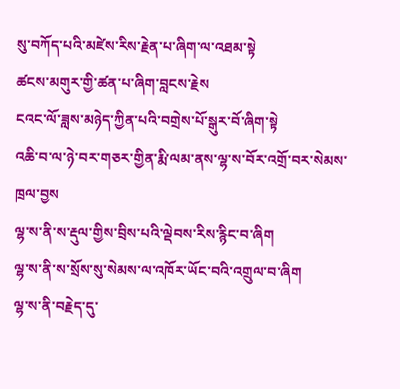སུ་བཀོད་པའི་མཛེས་རིས་རྗེན་པ་ཞིག་ལ་འཐམ་སྟེ
ཚངས་མགུར་གྱི་ཚན་པ་ཞིག་བླངས་རྗེས
ངའང་ལོ་ཟླས་མཉེད་ཀྱིན་པའི་བགྲེས་པོ་སྒུར་བོ་ཞིག་སྟེ
འཆི་བ་ལ་ཉེ་བར་གཅར་གྱིན་རྨི་ལམ་ནས་ལྷ་ས་བོར་འགྲོ་བར་སེམས་ཁྲལ་བྱས
ལྷ་ས་ནི་ས་རྡུལ་གྱིས་བྲིས་པའི་ལྡེབས་རིས་རྙིང་བ་ཞིག
ལྷ་ས་ནི་ས་སྲོས་སུ་སེམས་ལ་འཁོར་ཡོང་བའི་འགྲུལ་བ་ཞིག
ལྷ་ས་ནི་བརྗེད་དུ་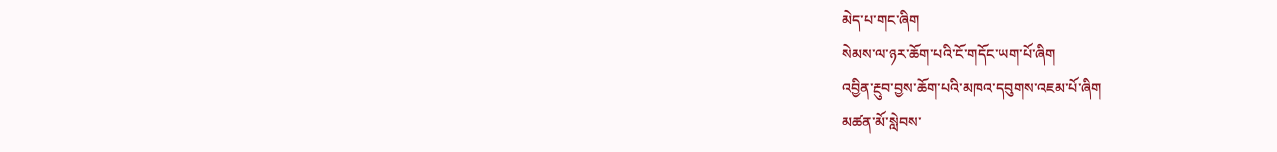མེད་པ་གང་ཞིག
སེམས་ལ་ཉར་ཆོག་པའི་ངོ་གདོང་ཡག་པོ་ཞིག
འབྱིན་རྔུབ་བྱས་ཆོག་པའི་མཁའ་དབུགས་འཇམ་པོ་ཞིག
མཚན་མོ་སླེབས་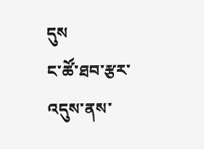དུས
ང་ཚོ་ཐབ་རྩར་འདུས་ནས་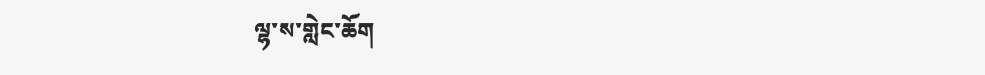ལྷ་ས་གླེང་ཆོག